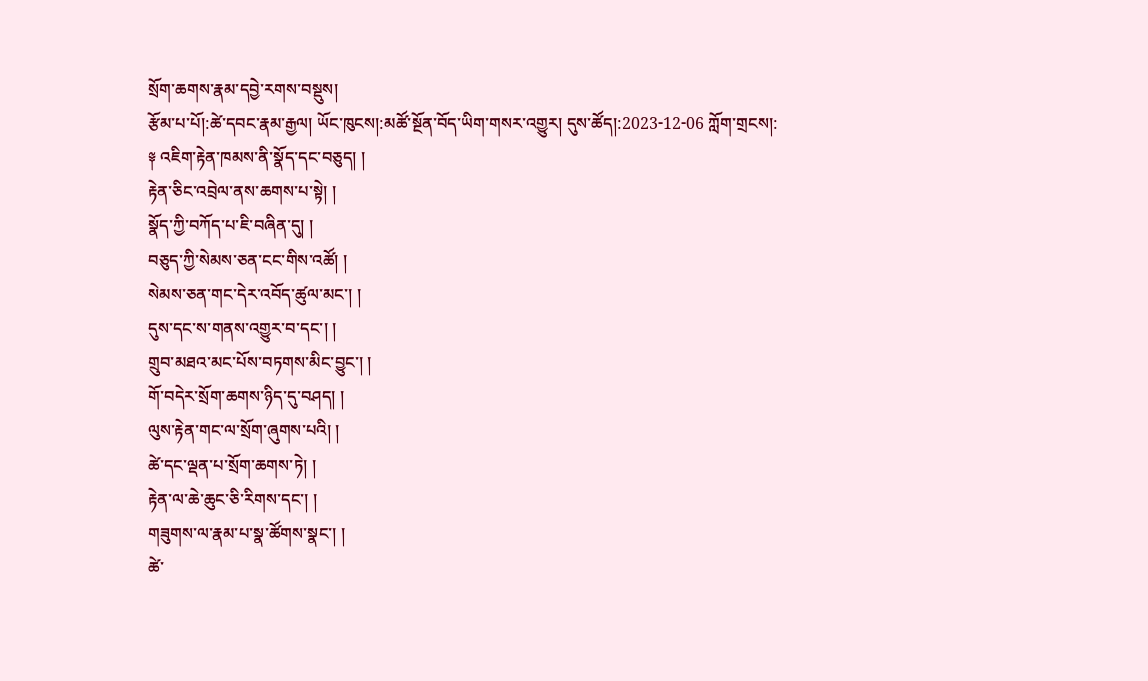སྲོག་ཆགས་རྣམ་དབྱེ་རགས་བསྡུས།
རྩོམ་པ་པོ།:ཚེ་དབང་རྣམ་རྒྱལ། ཡོང་ཁུངས།:མཚོ་སྔོན་བོད་ཡིག་གསར་འགྱུར། དུས་ཚོད།:2023-12-06 ཀློག་གྲངས།:
༈ འཇིག་རྟེན་ཁམས་ནི་སྣོད་དང་བཅུད། །
རྟེན་ཅིང་འབྲེལ་ནས་ཆགས་པ་སྟེ། །
སྣོད་ཀྱི་བཀོད་པ་ཇི་བཞིན་དུ། །
བཅུད་ཀྱི་སེམས་ཅན་ངང་གིས་འཚོ། །
སེམས་ཅན་གང་དེར་འབོད་ཚུལ་མང་། །
དུས་དང་ས་གནས་འགྱུར་བ་དང་། །
གྲུབ་མཐའ་མང་པོས་བཏགས་མིང་བྱུང་། །
གོ་བདེར་སྲོག་ཆགས་ཉིད་དུ་བཤད། །
ལུས་རྟེན་གང་ལ་སྲོག་ཞུགས་པའི། །
ཚེ་དང་ལྡན་པ་སྲོག་ཆགས་ཏེ། །
རྟེན་ལ་ཆེ་ཆུང་ཅི་རིགས་དང་། །
གཟུགས་ལ་རྣམ་པ་སྣ་ཚོགས་སྣང་། །
ཚེ་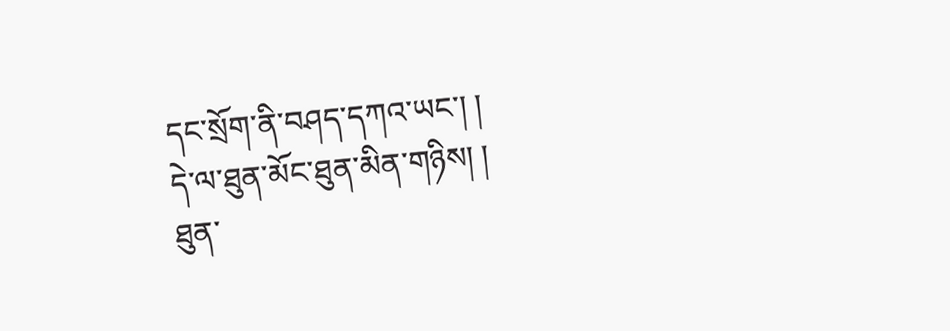དང་སྲོག་ནི་བཤད་དཀའ་ཡང་། །
དེ་ལ་ཐུན་མོང་ཐུན་མིན་གཉིས། །
ཐུན་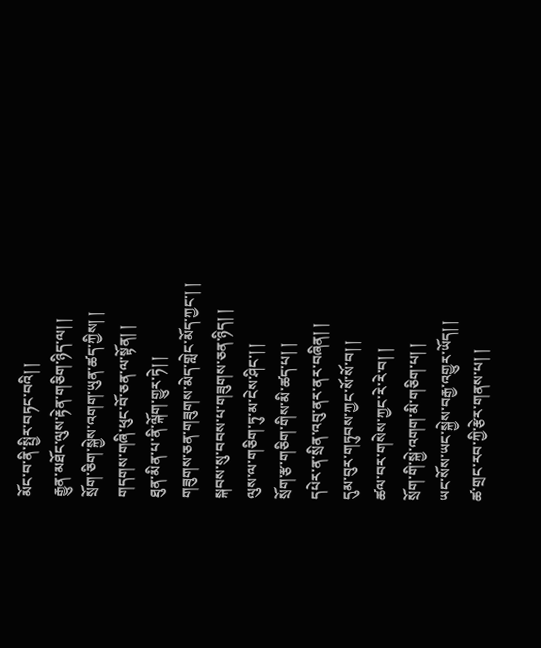མོང་བ་ནི་སྤྱིར་བཏང་བའི། །
རྒྱུན་མཐོང་ལུས་རྟེན་གཅིག་ཉིད་ལ། །
སྲོག་ཅིག་སྐྱེས་འགག་ཡུན་ཚད་ཀྱིས། །
གདགས་གཞི་ཕུང་བོ་ཅན་ལ་སྟོན། །
ཐུན་མིན་པ་ནི་ལྐོག་གྱུར་ཏེ། །
གཟུགས་ཅན་གཟུགས་མེད་གླེང་མོད་ཀྱང་། །
སྐབས་སུ་བབས་པ་གཟུགས་ཅན་ཉིད། །
ལུས་ལ་གཅིག་ཏུ་མ་ངེས་ཤིང་། །
སྲོག་རྩ་གཅིག་གིས་མི་ཚད་པ། །
དཔེར་ན་སྲིན་འབུ་ནར་ནར་བཞིན། །
དུམ་བུར་གཏུབས་ཀྱང་སོ་སོ་བ། །
ཚལ་བར་གསེས་ཀྱང་རེ་རེ་བ། །
སྲོག་གི་སྐྱེ་འགག་མི་གཅིག་པ། །
ཡང་སོས་ཡང་སྐྱེས་བརྒྱ་འགྱུར་ཡོད། །
ཚ་གྲང་རབ་ཀྱི་རྩེར་གནས་པ། །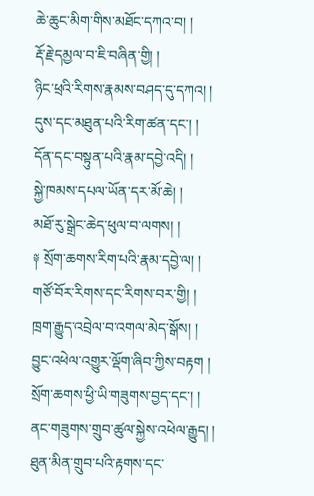ཆེ་ཆུང་མིག་གིས་མཐོང་དཀའ་བ། །
རྡོ་རྗེ་དམྱལ་བ་ཇི་བཞིན་གྱི། །
ཉིང་ཕྲའི་རིགས་རྣམས་བཤད་དུ་དཀའ། །
དུས་དང་མཐུན་པའི་རིག་ཚན་དང་། །
དོན་དང་བསྟུན་པའི་རྣམ་དབྱེ་འདི། །
སྐྱེ་ཁམས་དཔལ་ཡོན་དར་མོ་ཆེ། །
མཐོ་རུ་སྒྲེང་ཆེད་ཕུལ་བ་ལགས། །
༈ སྲོག་ཆགས་རིག་པའི་རྣམ་དབྱེ་ལ། །
གཙོ་བོར་རིགས་དང་རིགས་བར་གྱི། །
ཁྲག་རྒྱུད་འབྲེལ་བ་འགལ་མེད་སྒོས། །
བྱུང་འཕེལ་འགྱུར་ལྡོག་ཞིབ་ཀྱིས་བརྟག །
སྲོག་ཆགས་ཕྱི་ཡི་གཟུགས་བྱད་དང་། །
ནང་གཟུགས་གྲུབ་ཚུལ་སྐྱེས་འཕེལ་རྒྱུད། །
ཐུན་མིན་གྲུབ་པའི་རྟགས་དང་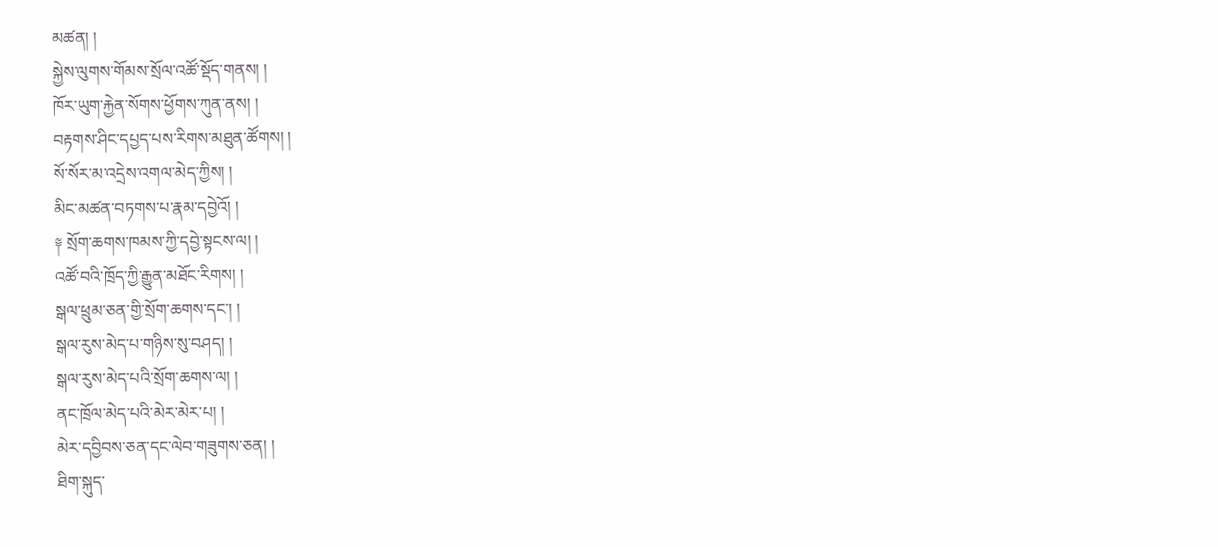མཚན། །
སྐྱེས་ལུགས་གོམས་སྲོལ་འཚོ་སྡོད་གནས། །
ཁོར་ཡུག་རྐྱེན་སོགས་ཕྱོགས་ཀུན་ནས། །
བརྟགས་ཤིང་དཔྱད་པས་རིགས་མཐུན་ཚོགས། །
སོ་སོར་མ་འདྲེས་འགལ་མེད་ཀྱིས། །
མིང་མཚན་བཏགས་པ་རྣམ་དབྱེའོ། །
༈ སྲོག་ཆགས་ཁམས་ཀྱི་དབྱེ་སྟངས་ལ། །
འཚོ་བའི་ཁྲོད་ཀྱི་རྒྱུན་མཐོང་རིགས། །
སྒལ་ཕྲུམ་ཅན་གྱི་སྲོག་ཆགས་དང་། །
སྒལ་རུས་མེད་པ་གཉིས་སུ་བཤད། །
སྒལ་རུས་མེད་པའི་སྲོག་ཆགས་ལ། །
ནང་ཁྲོལ་མེད་པའི་མེར་མེར་པ། །
མེར་དབྱིབས་ཅན་དང་ལེབ་གཟུགས་ཅན། །
ཐིག་སྐུད་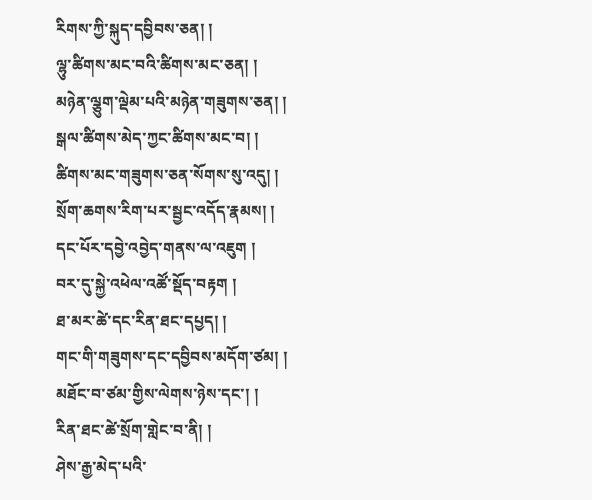རིགས་ཀྱི་སྐུད་དབྱིབས་ཅན། །
ལྷུ་ཚིགས་མང་བའི་ཚིགས་མང་ཅན། །
མཉེན་ལྕུག་ལྡེམ་པའི་མཉེན་གཟུགས་ཅན། །
སྒལ་ཚིགས་མེད་ཀྱང་ཚིགས་མང་བ། །
ཚིགས་མང་གཟུགས་ཅན་སོགས་སུ་འདུ། །
སྲོག་ཆགས་རིག་པར་སྦྱང་འདོད་རྣམས། །
དང་པོར་དབྱེ་འབྱེད་གནས་ལ་འཇུག །
བར་དུ་སྐྱེ་འཕེལ་འཚོ་སྡོད་བརྟག །
ཐ་མར་ཚེ་དང་རིན་ཐང་དཔྱད། །
གང་གི་གཟུགས་དང་དབྱིབས་མདོག་ཙམ། །
མཐོང་བ་ཙམ་གྱིས་ལེགས་ཉེས་དང་། །
རིན་ཐང་ཚེ་སྲོག་གླེང་བ་ནི། །
ཤེས་རྒྱ་མེད་པའི་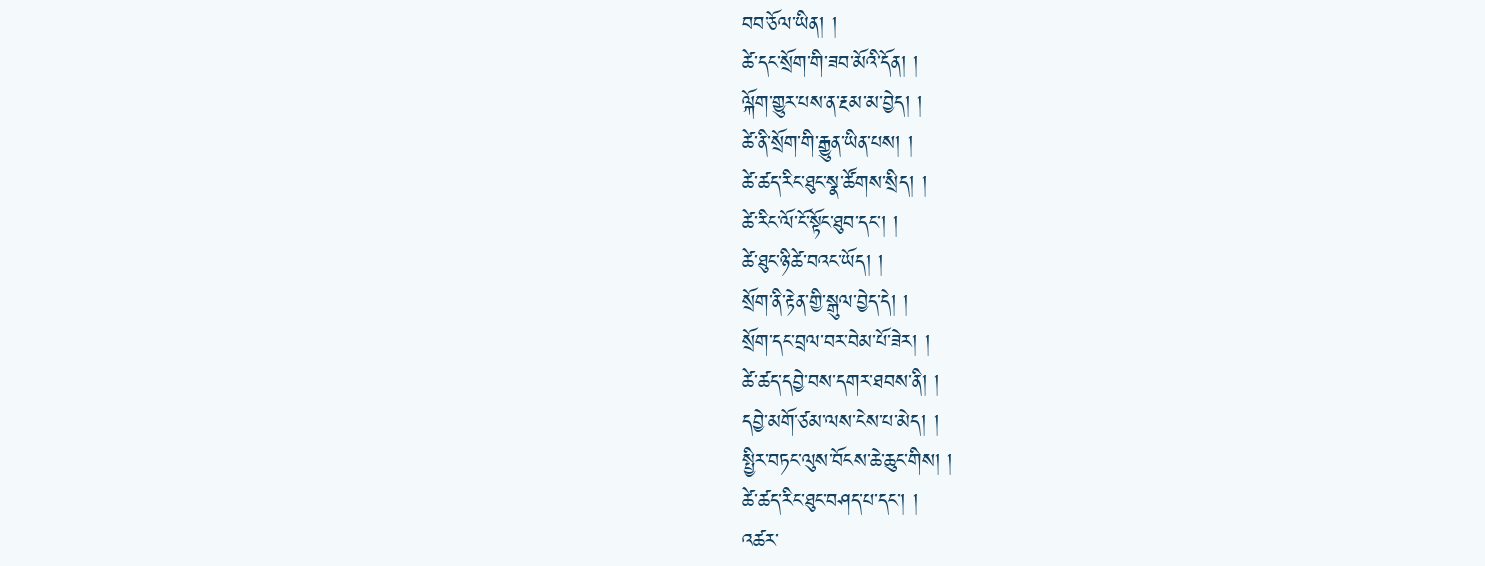བབ་ཅོལ་ཡིན། །
ཚེ་དང་སྲོག་གི་ཟབ་མོའི་དོན། །
ལྐོག་གྱུར་པས་ན་རྔམ་མ་བྱེད། །
ཚེ་ནི་སྲོག་གི་རྒྱུན་ཡིན་པས། །
ཚེ་ཚད་རིང་ཐུང་སྣ་ཚོགས་སྲིད། །
ཚེ་རིང་ལོ་ངོ་སྟོང་ཐུབ་དང་། །
ཚེ་ཐུང་ཉི་ཚེ་བའང་ཡོད། །
སྲོག་ནི་རྟེན་གྱི་སྒུལ་བྱེད་དེ། །
སྲོག་དང་བྲལ་བར་བེམ་པོ་ཟེར། །
ཚེ་ཚད་དབྱེ་བས་དགར་ཐབས་ནི། །
དབྱེ་མགོ་ཙམ་ལས་ངེས་པ་མེད། །
སྤྱིར་བཏང་ལུས་བོངས་ཆེ་ཆུང་གིས། །
ཚེ་ཚད་རིང་ཐུང་བཤད་པ་དང་། །
འཚར་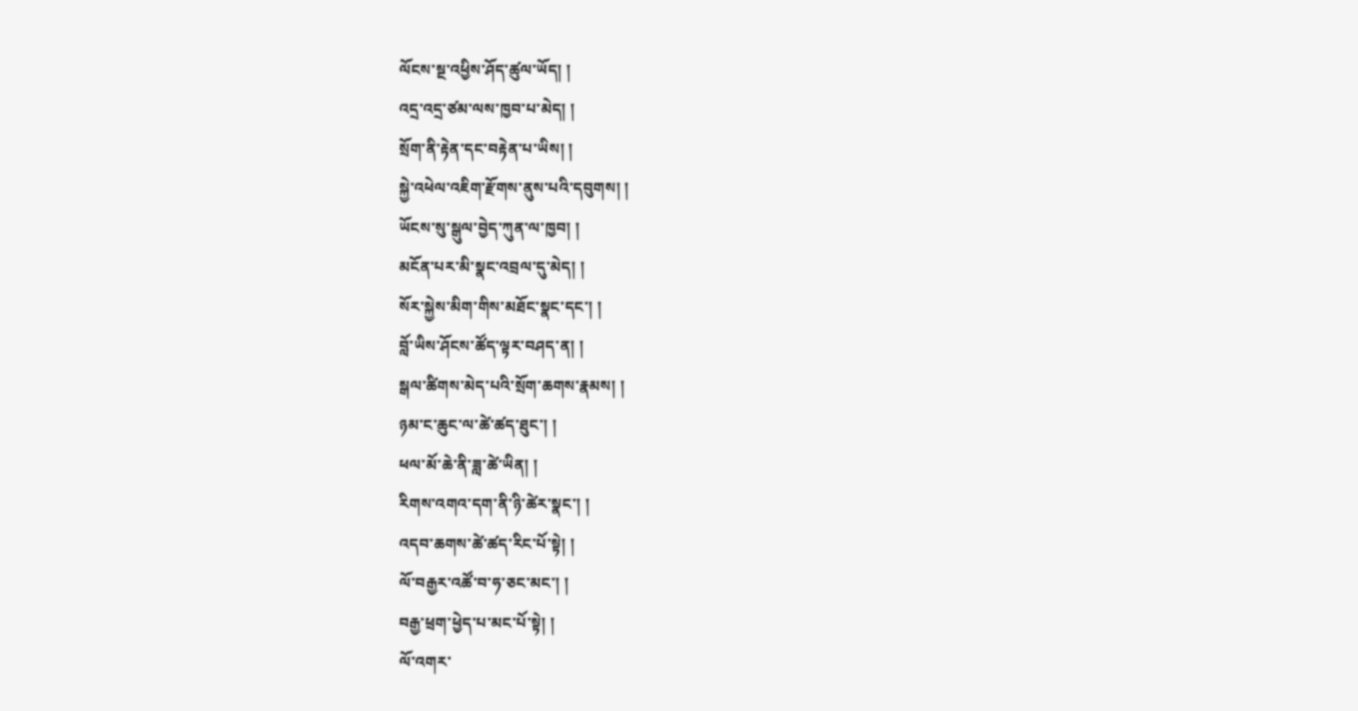ལོངས་སྔ་འཕྱིས་ཤོད་ཚུལ་ཡོད། །
འདྲ་འདྲ་ཙམ་ལས་ཁྱབ་པ་མེད། །
སྲོག་ནི་རྟེན་དང་བརྟེན་པ་ཡིས། །
སྐྱེ་འཕེལ་འཇིག་རྫོགས་ནུས་པའི་དབུགས། །
ཡོངས་སུ་སྒུལ་བྱེད་ཀུན་ལ་ཁྱབ། །
མངོན་པར་མི་སྣང་འབྲལ་དུ་མེད། །
སོར་སྐྱེས་མིག་གིས་མཐོང་སྣང་དང་། །
བློ་ཡིས་ཤོངས་ཚོད་ལྟར་བཤད་ན། །
སྒལ་ཚིགས་མེད་པའི་སྲོག་ཆགས་རྣམས། །
ཉམ་ང་ཆུང་ལ་ཚེ་ཚད་ཐུང་། །
ཕལ་མོ་ཆེ་ནི་ཟླ་ཚེ་ཡིན། །
རིགས་འགའ་དག་ནི་ཉི་ཚེར་སྣང་། །
འདབ་ཆགས་ཚེ་ཚད་རིང་པོ་སྟེ། །
ལོ་བརྒྱར་འཚོ་བ་ཧ་ཅང་མང་། །
བརྒྱ་ཕྲག་ཕྱེད་པ་མང་པོ་སྟེ། །
ལོ་འགར་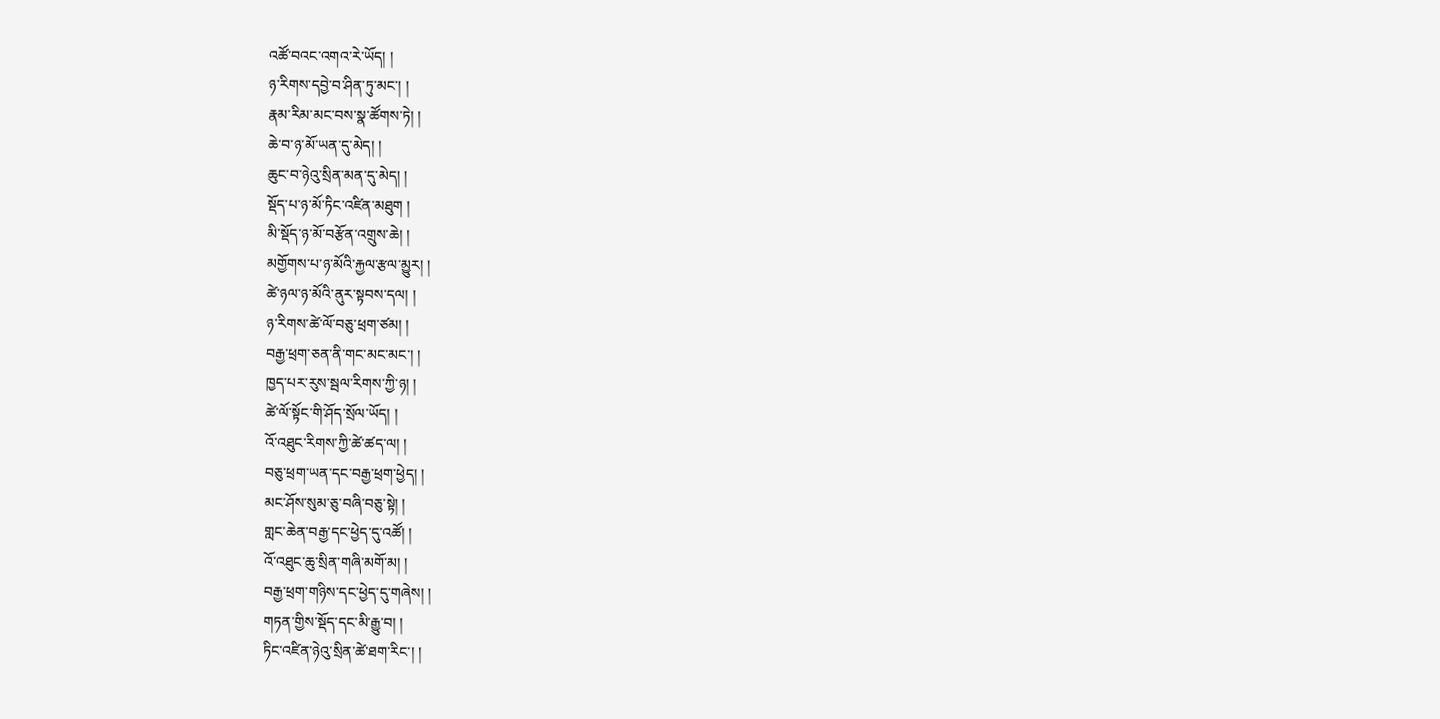འཚོ་བའང་འགའ་རེ་ཡོད། །
ཉ་རིགས་དབྱེ་བ་ཤིན་ཏུ་མང་། །
རྣམ་རིམ་མང་བས་སྣ་ཚོགས་ཏེ། །
ཆེ་བ་ཉ་མོ་ཡན་དུ་མེད། །
ཆུང་བ་ཉེའུ་སྲིན་མན་དུ་མེད། །
སྡོད་པ་ཉ་མོ་ཏིང་འཛིན་མཐུག །
མི་སྡོད་ཉ་མོ་བརྩོན་འགྲུས་ཆེ། །
མགྱོགས་པ་ཉ་མོའི་རྐྱལ་རྩལ་མྱུར། །
ཚེ་ཉལ་ཉ་མོའི་ནུར་སྟབས་དལ། །
ཉ་རིགས་ཚེ་ལོ་བཅུ་ཕྲག་ཙམ། །
བརྒྱ་ཕྲག་ཅན་ནི་གང་མང་མང་། །
ཁྱད་པར་རུས་སྦལ་རིགས་ཀྱི་ཉ། །
ཚེ་ལོ་སྟོང་གི་ཤོད་སྲོལ་ཡོད། །
འོ་འཐུང་རིགས་ཀྱི་ཚེ་ཚད་ལ། །
བཅུ་ཕྲག་ཡན་དང་བརྒྱ་ཕྲག་ཕྱེད། །
མང་ཤོས་སུམ་ཅུ་བཞི་བཅུ་སྟེ། །
གླང་ཆེན་བརྒྱ་དང་ཕྱེད་དུ་འཚོ། །
འོ་འཐུང་ཆུ་སྲིན་གཞི་མགོ་མ། །
བརྒྱ་ཕྲག་གཉིས་དང་ཕྱེད་དུ་གཞེས། །
གཏན་གྱིས་སྡོད་དང་མི་རྒྱུ་བ། །
ཏིང་འཛིན་ཉེའུ་སྲིན་ཚེ་ཐག་རིང་། །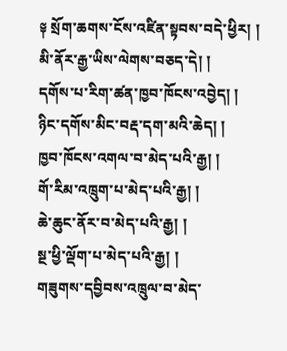༈ སྲོག་ཆགས་ངོས་འཛིན་སྟབས་བདེ་ཕྱིར། །
མི་ནོར་རྒྱ་ཡིས་ལེགས་བཅད་དེ། །
དགོས་པ་རིག་ཚན་ཁྱབ་ཁོངས་འབྱེད། །
ཉིང་དགོས་མིང་བརྡ་དག་མའི་ཆེད། །
ཁྱབ་ཁོངས་འགལ་བ་མེད་པའི་རྒྱ། །
གོ་རིམ་འཁྲུག་པ་མེད་པའི་རྒྱ། །
ཆེ་ཆུང་ནོར་བ་མེད་པའི་རྒྱ། །
སྔ་ཕྱི་ལྡོག་པ་མེད་པའི་རྒྱ། །
གཟུགས་དབྱིབས་འཁྲུལ་བ་མེད་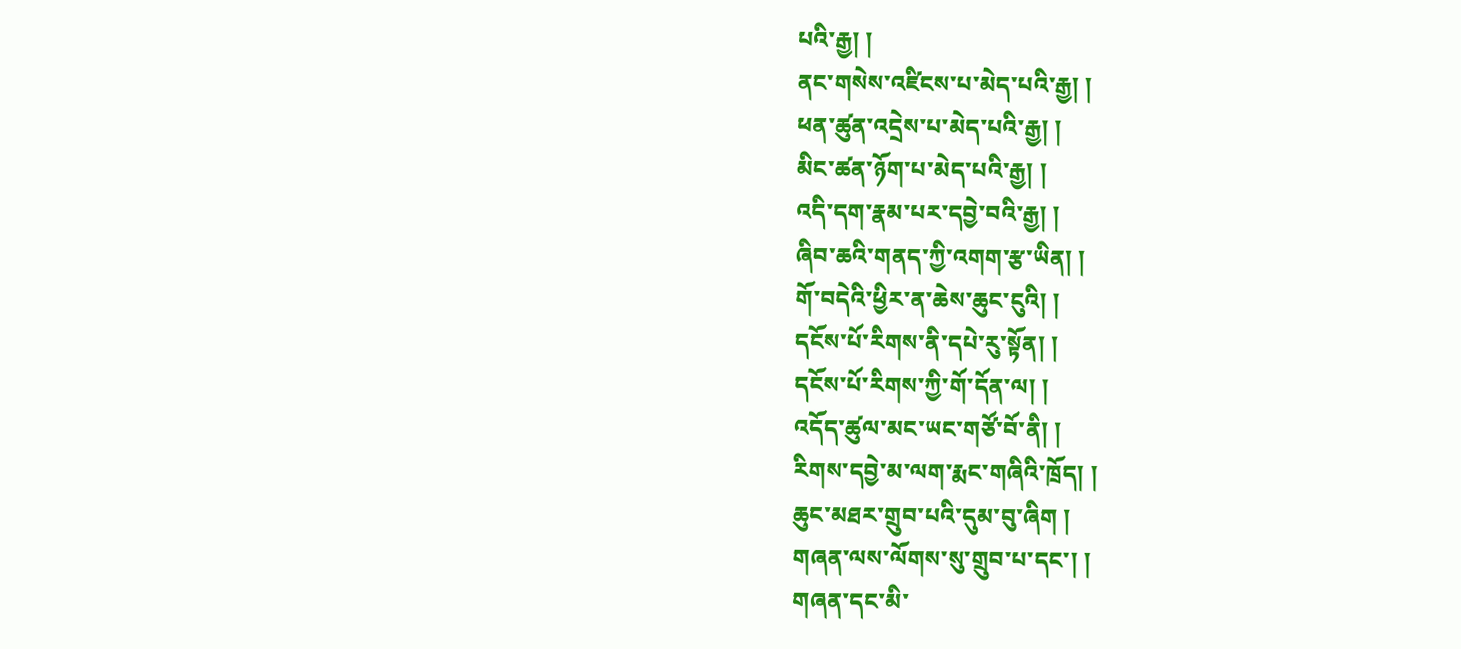པའི་རྒྱ། །
ནང་གསེས་འཛིངས་པ་མེད་པའི་རྒྱ། །
ཕན་ཚུན་འདྲེས་པ་མེད་པའི་རྒྱ། །
མིང་ཚན་ཉོག་པ་མེད་པའི་རྒྱ། །
འདི་དག་རྣམ་པར་དབྱེ་བའི་རྒྱ། །
ཞིབ་ཆའི་གནད་ཀྱི་འགག་རྩ་ཡིན། །
གོ་བདེའི་ཕྱིར་ན་ཆེས་ཆུང་ངུའི། །
དངོས་པོ་རིགས་ནི་དཔེ་རུ་སྟོན། །
དངོས་པོ་རིགས་ཀྱི་གོ་དོན་ལ། །
འདོད་ཚུལ་མང་ཡང་གཙོ་བོ་ནི། །
རིགས་དབྱེ་མ་ལག་རྨང་གཞིའི་ཁྲོད། །
ཆུང་མཐར་གྲུབ་པའི་དུམ་བུ་ཞིག །
གཞན་ལས་ལོགས་སུ་གྲུབ་པ་དང་། །
གཞན་དང་མི་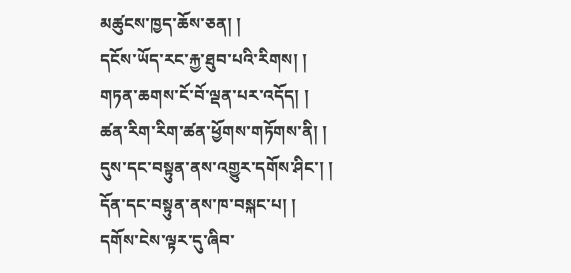མཚུངས་ཁྱད་ཆོས་ཅན། །
དངོས་ཡོད་རང་རྐྱ་ཐུབ་པའི་རིགས། །
གཏན་ཆགས་ངོ་བོ་ལྡན་པར་འདོད། །
ཚན་རིག་རིག་ཚན་ཕྱོགས་གཏོགས་ནི། །
དུས་དང་བསྟུན་ནས་འགྱུར་དགོས་ཤིང་། །
དོན་དང་བསྟུན་ནས་ཁ་བསྐང་པ། །
དགོས་ངེས་ལྟར་དུ་ཞིབ་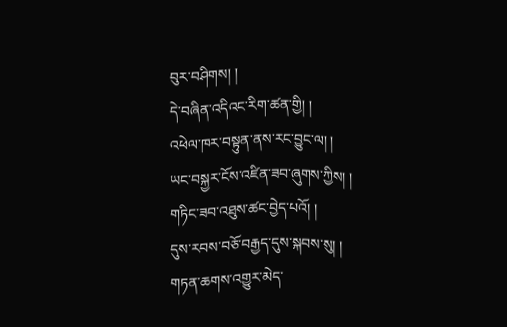བུར་བཤིགས། །
དེ་བཞིན་འདིའང་རིག་ཚན་གྱི། །
འཕེལ་ཁར་བསྟུན་ནས་རང་བྱུང་ལ། །
ཡང་བསྐྱར་ངོས་འཛིན་ཟབ་ཞུགས་ཀྱིས། །
གཏིང་ཟབ་འཐུས་ཚང་བྱེད་པའོ། །
དུས་རབས་བཅོ་བརྒྱད་དུས་སྐབས་སུ། །
གཏན་ཆགས་འགྱུར་མེད་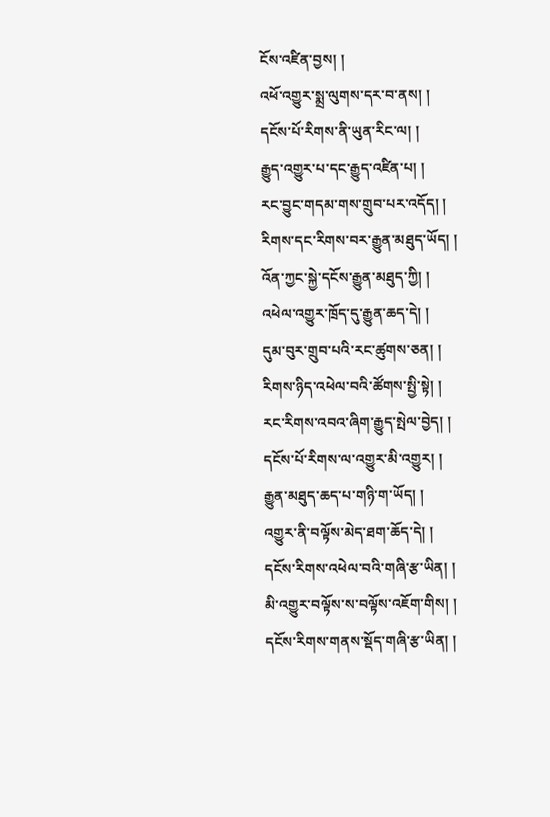ངོས་འཛིན་བྱས། །
འཕོ་འགྱུར་སྨྲ་ལུགས་དར་བ་ནས། །
དངོས་པོ་རིགས་ནི་ཡུན་རིང་ལ། །
རྒྱུད་འགྱུར་པ་དང་རྒྱུད་འཛིན་པ། །
རང་བྱུང་གདམ་གས་གྲུབ་པར་འདོད། །
རིགས་དང་རིགས་བར་རྒྱུན་མཐུད་ཡོད། །
འོན་ཀྱང་སྐྱེ་དངོས་རྒྱུན་མཐུད་ཀྱི། །
འཕེལ་འགྱུར་ཁྲོད་དུ་རྒྱུན་ཆད་དེ། །
དུམ་བུར་གྲུབ་པའི་རང་ཚུགས་ཅན། །
རིགས་ཉིད་འཕེལ་བའི་ཚོགས་སྤྱི་སྟེ། །
རང་རིགས་འབའ་ཞིག་རྒྱུད་སྤེལ་བྱེད། །
དངོས་པོ་རིགས་ལ་འགྱུར་མི་འགྱུར། །
རྒྱུན་མཐུད་ཆད་པ་གཉི་ག་ཡོད། །
འགྱུར་ནི་བལྟོས་མེད་ཐག་ཆོད་དེ། །
དངོས་རིགས་འཕེལ་བའི་གཞི་རྩ་ཡིན། །
མི་འགྱུར་བལྟོས་ས་བལྟོས་འཇོག་གིས། །
དངོས་རིགས་གནས་སྡོད་གཞི་རྩ་ཡིན། །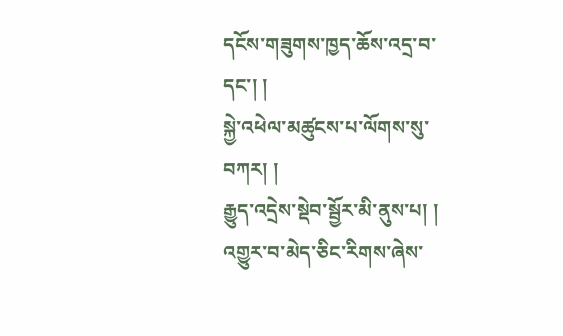དངོས་གཟུགས་ཁྱད་ཆོས་འདྲ་བ་དང་། །
སྐྱེ་འཕེལ་མཚུངས་པ་ལོགས་སུ་བཀར། །
རྒྱུད་འདྲེས་སྡེབ་སྦྱོར་མི་ནུས་པ། །
འགྱུར་བ་མེད་ཅིང་རིགས་ཞེས་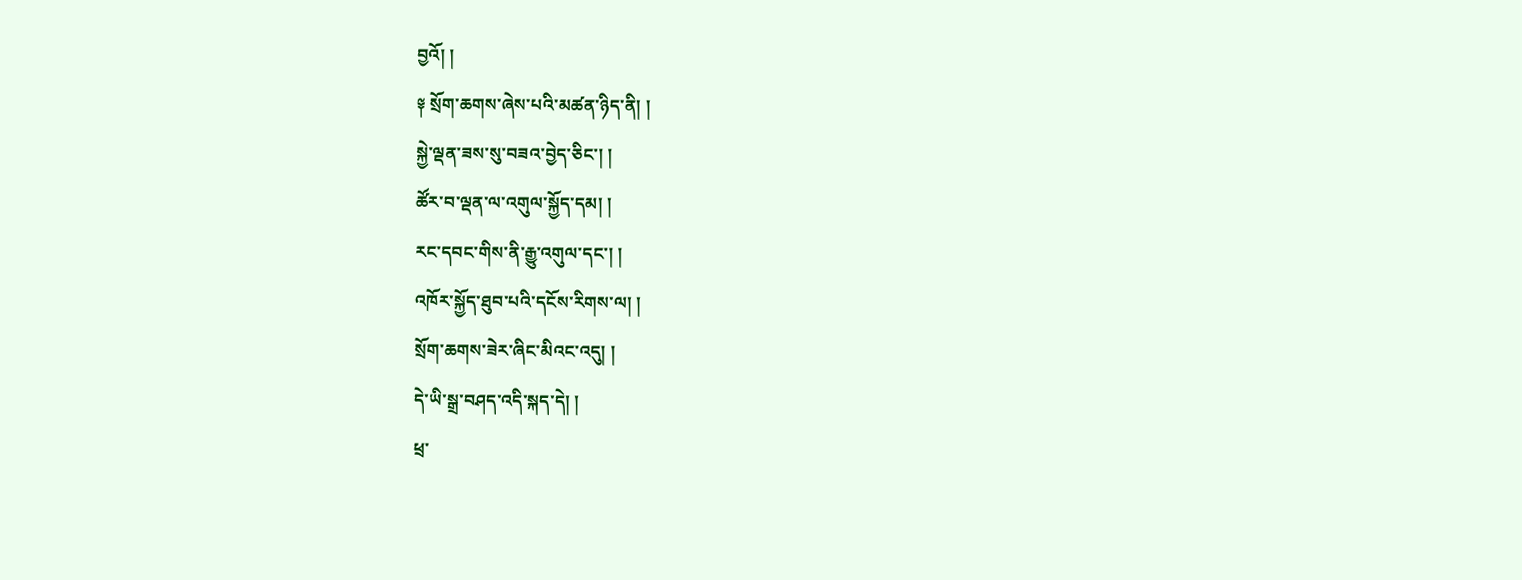བྱའོ། །
༈ སྲོག་ཆགས་ཞེས་པའི་མཚན་ཉིད་ནི། །
སྐྱེ་ལྡན་ཟས་སུ་བཟའ་བྱེད་ཅིང་། །
ཚོར་བ་ལྡན་ལ་འགུལ་སྐྱོད་དམ། །
རང་དབང་གིས་ནི་རྒྱུ་འགུལ་དང་། །
འཁོར་སྐྱོད་ཐུབ་པའི་དངོས་རིགས་ལ། །
སྲོག་ཆགས་ཟེར་ཞིང་མིའང་འདུ། །
དེ་ཡི་སྒྲ་བཤད་འདི་སྐད་དེ། །
ཕྲ་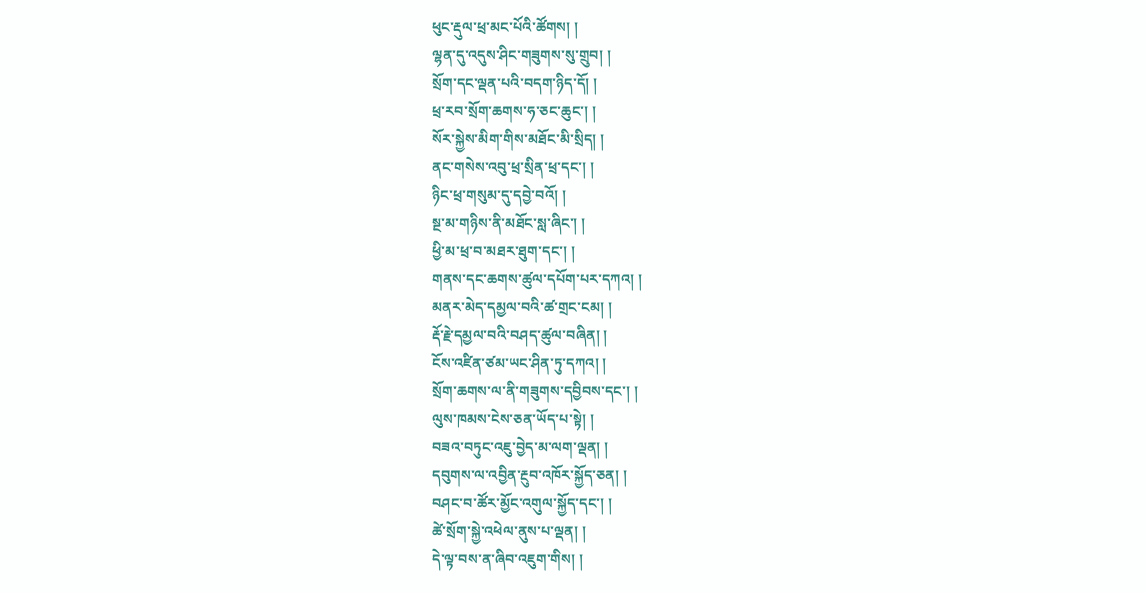ཕུང་རྡུལ་ཕྲ་མང་པོའི་ཚོགས། །
ལྷན་དུ་འདུས་ཤིང་གཟུགས་སུ་གྲུབ། །
སྲོག་དང་ལྡན་པའི་བདག་ཉིད་དོ། །
ཕྲ་རབ་སྲོག་ཆགས་ཧ་ཅང་ཆུང་། །
སོར་སྐྱེས་མིག་གིས་མཐོང་མི་སྲིད། །
ནང་གསེས་འབུ་ཕྲ་སྲིན་ཕྲ་དང་། །
ཉིང་ཕྲ་གསུམ་དུ་དབྱེ་བའོ། །
སྔ་མ་གཉིས་ནི་མཐོང་སླ་ཞིང་། །
ཕྱི་མ་ཕྲ་བ་མཐར་ཐུག་དང་། །
གནས་དང་ཆགས་ཚུལ་དཔོག་པར་དཀའ། །
མནར་མེད་དམྱལ་བའི་ཚ་གྲང་ངམ། །
རྡོ་རྗེ་དམྱལ་བའི་བཤད་ཚུལ་བཞིན། །
ངོས་འཛིན་ཙམ་ཡང་ཤིན་ཏུ་དཀའ། །
སྲོག་ཆགས་ལ་ནི་གཟུགས་དབྱིབས་དང་། །
ལུས་ཁམས་ངེས་ཅན་ཡོད་པ་སྟེ། །
བཟའ་བཏུང་འཇུ་བྱེད་མ་ལག་ལྡན། །
དབུགས་ལ་འབྱིན་རྔུབ་འཁོར་སྐྱོད་ཅན། །
བཤང་བ་ཚོར་མྱོང་འགུལ་སྐྱོད་དང་། །
ཚེ་སྲོག་སྐྱེ་འཕེལ་ནུས་པ་ལྡན། །
དེ་ལྟ་བས་ན་ཞིབ་འཇུག་གིས། །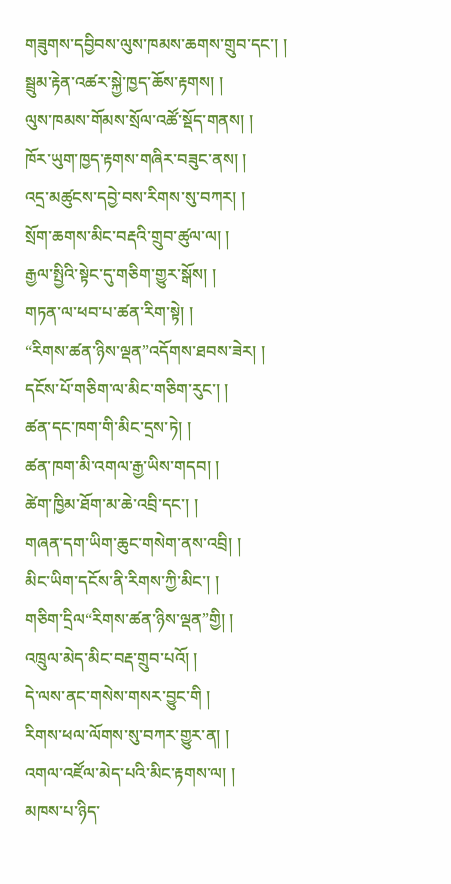གཟུགས་དབྱིབས་ལུས་ཁམས་ཆགས་གྲུབ་དང་། །
སྦྲུམ་རྟེན་འཚར་སྐྱེ་ཁྱད་ཆོས་རྟགས། །
ལུས་ཁམས་གོམས་སྲོལ་འཚོ་སྡོད་གནས། །
ཁོར་ཡུག་ཁྱད་རྟགས་གཞིར་བཟུང་ནས། །
འདྲ་མཚུངས་དབྱེ་བས་རིགས་སུ་བཀར། །
སྲོག་ཆགས་མིང་བརྡའི་གྲུབ་ཚུལ་ལ། །
རྒྱལ་སྤྱིའི་སྟེང་དུ་གཅིག་གྱུར་སྒོས། །
གཏན་ལ་ཕབ་པ་ཚན་རིག་སྟེ། །
“རིགས་ཚན་ཉིས་ལྡན”འདོགས་ཐབས་ཟེར། །
དངོས་པོ་གཅིག་ལ་མིང་གཅིག་རུང་། །
ཚན་དང་ཁག་གི་མིང་དྲས་ཏེ། །
ཚན་ཁག་མི་འགལ་རྒྱ་ཡིས་གདབ། །
ཚེག་ཁྱིམ་ཐོག་མ་ཆེ་འབྲི་དང་། །
གཞན་དག་ཡིག་ཆུང་གསེག་ནས་འབྲི། །
མིང་ཡིག་དངོས་ནི་རིགས་ཀྱི་མིང་། །
གཅིག་དྲིལ“རིགས་ཚན་ཉིས་ལྡན”གྱི། །
འཁྲུལ་མེད་མིང་བརྡ་གྲུབ་པའོ། །
དེ་ལས་ནང་གསེས་གསར་བྱུང་གི །
རིགས་ཕལ་ལོགས་སུ་བཀར་གྱུར་ན། །
འགལ་འཛོལ་མེད་པའི་མིང་རྟགས་ལ། །
མཁས་པ་ཉིད་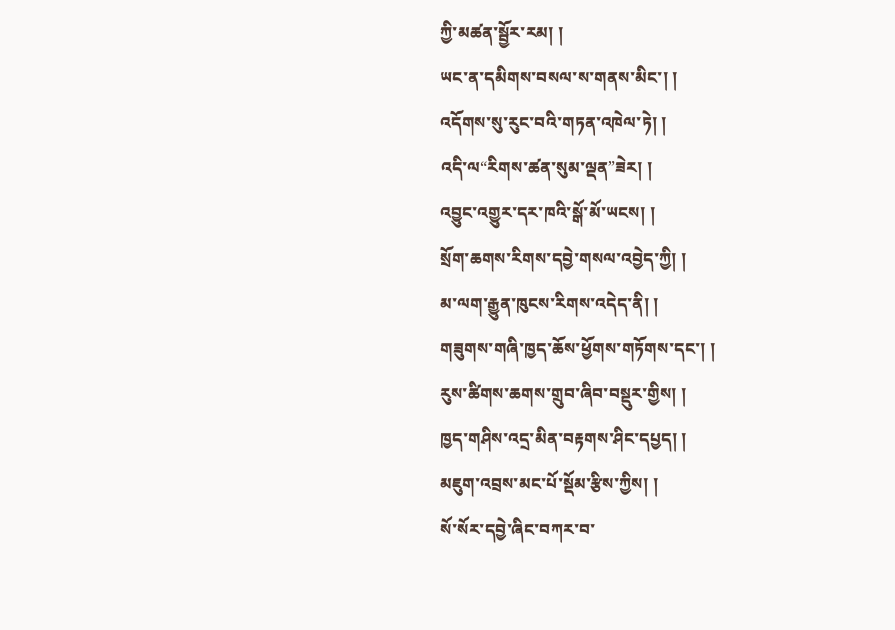ཀྱི་མཚན་སྦྱོར་རམ། །
ཡང་ན་དམིགས་བསལ་ས་གནས་མིང་། །
འདོགས་སུ་རུང་བའི་གཏན་འཁེལ་ཏེ། །
འདི་ལ“རིགས་ཚན་སུམ་ལྡན”ཟེར། །
འབྱུང་འགྱུར་དར་ཁའི་སྒོ་མོ་ཡངས། །
སྲོག་ཆགས་རིགས་དབྱེ་གསལ་འབྱེད་ཀྱི། །
མ་ལག་རྒྱུན་ཁུངས་རིགས་འདེད་ནི། །
གཟུགས་གཞི་ཁྱད་ཆོས་ཕྱོགས་གཏོགས་དང་། །
རུས་ཚིགས་ཆགས་གྲུབ་ཞིབ་བསྡུར་གྱིས། །
ཁྱད་གཤིས་འདྲ་མིན་བརྟགས་ཤིང་དཔྱད། །
མཇུག་འབྲས་མང་པོ་སྡོམ་རྩིས་ཀྱིས། །
སོ་སོར་དབྱེ་ཞིང་བཀར་བ་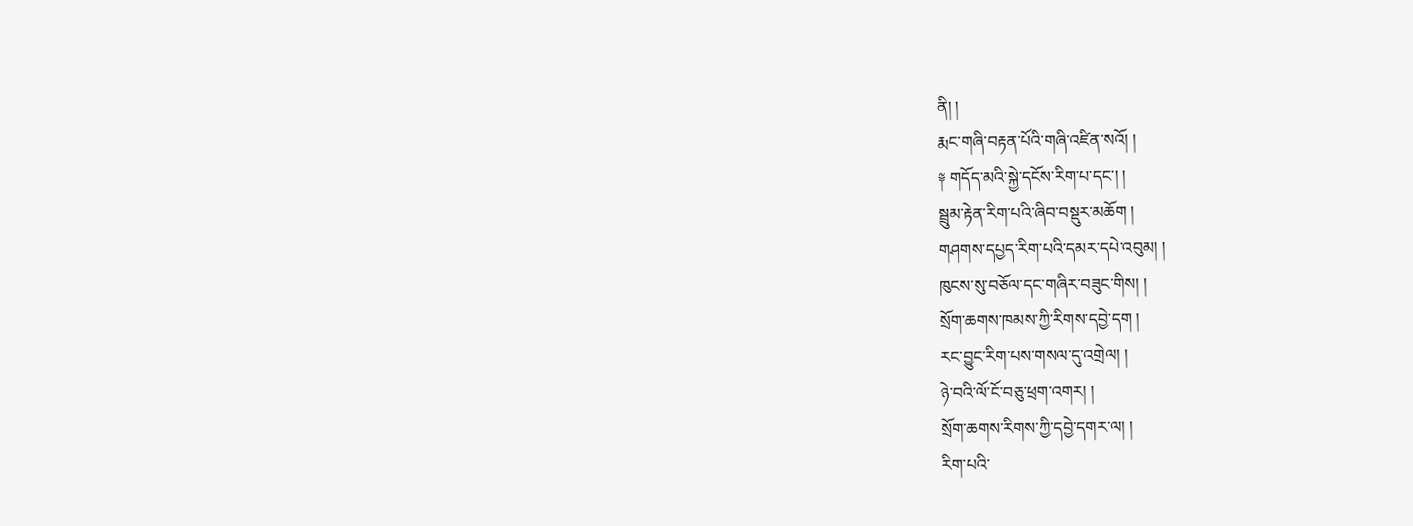ནི། །
རྨང་གཞི་བརྟན་པོའི་གཞི་འཛིན་སའོ། །
༈ གདོད་མའི་སྐྱེ་དངོས་རིག་པ་དང་། །
སྦྲུམ་རྟེན་རིག་པའི་ཞིབ་བསྡུར་མཆོག །
གཤགས་དཔྱད་རིག་པའི་དམར་དཔེ་འབུམ། །
ཁུངས་སུ་བཅོལ་དང་གཞིར་བཟུང་གིས། །
སྲོག་ཆགས་ཁམས་ཀྱི་རིགས་དབྱེ་དག །
རང་བྱུང་རིག་པས་གསལ་དུ་འགྲེལ། །
ཉེ་བའི་ལོ་ངོ་བཅུ་ཕྲག་འགར། །
སྲོག་ཆགས་རིགས་ཀྱི་དབྱེ་དགར་ལ། །
རིག་པའི་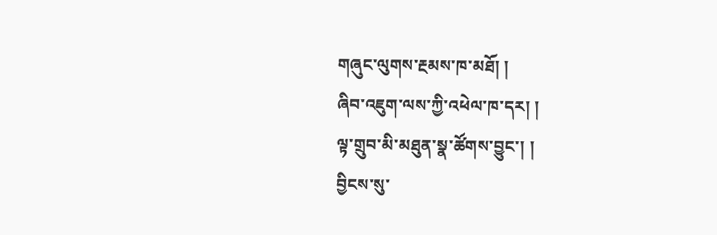གཞུང་ལུགས་རྔམས་ཁ་མཐོ། །
ཞིབ་འཇུག་ལས་ཀྱི་འཕེལ་ཁ་དར། །
ལྟ་གྲུབ་མི་མཐུན་སྣ་ཚོགས་བྱུང་། །
བྱིངས་སུ་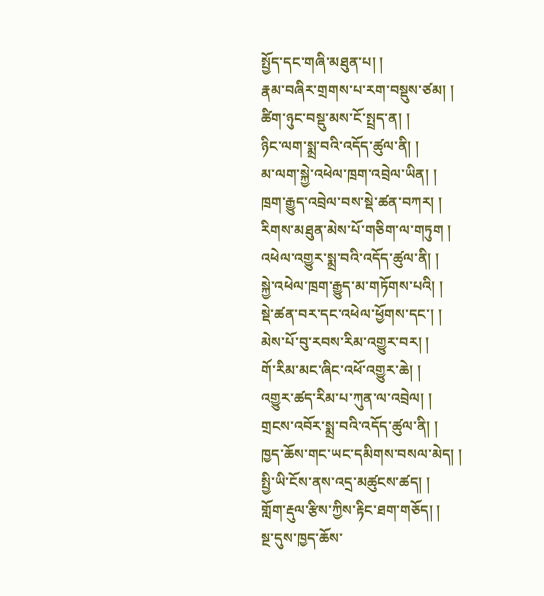སྤྱོད་དང་གཞི་མཐུན་པ། །
རྣམ་བཞིར་གྲགས་པ་རག་བསྡུས་ཙམ། །
ཚིག་ཉུང་བསྡུ་མས་ངོ་སྤྲད་ན། །
ཉིང་ལག་སྨྲ་བའི་འདོད་ཚུལ་ནི། །
མ་ལག་སྐྱེ་འཕེལ་ཁྲག་འབྲེལ་ཡིན། །
ཁྲག་རྒྱུད་འབྲེལ་བས་སྡེ་ཚན་བཀར། །
རིགས་མཐུན་མེས་པོ་གཅིག་ལ་གཏུག །
འཕེལ་འགྱུར་སྨྲ་བའི་འདོད་ཚུལ་ནི། །
སྐྱེ་འཕེལ་ཁྲག་རྒྱུད་མ་གཏོགས་པའི། །
སྡེ་ཚན་བར་དང་འཕེལ་ཕྱོགས་དང་། །
མེས་པོ་བུ་རབས་རིམ་འགྱུར་བར། །
གོ་རིམ་མང་ཞིང་འཕོ་འགྱུར་ཆེ། །
འགྱུར་ཚད་རིམ་པ་ཀུན་ལ་འབྲེལ། །
གྲངས་འབོར་སྨྲ་བའི་འདོད་ཚུལ་ནི། །
ཁྱད་ཆོས་གང་ཡང་དམིགས་བསལ་མེད། །
སྤྱི་ཡི་ངོས་ནས་འདྲ་མཚུངས་ཚད། །
གློག་རྡུལ་རྩིས་ཀྱིས་རྟིང་ཐག་གཅོད། །
སྔ་དུས་ཁྱད་ཆོས་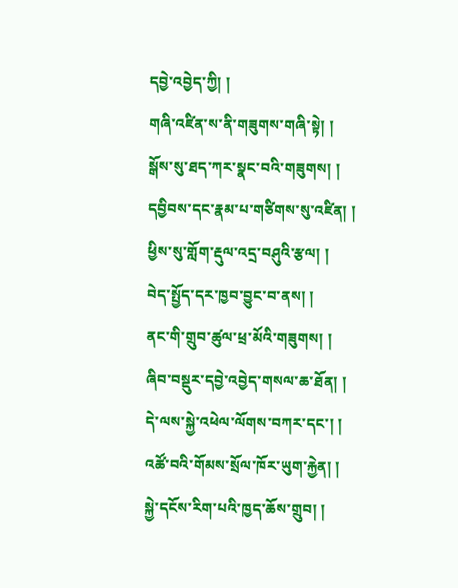དབྱེ་འབྱེད་ཀྱི། །
གཞི་འཛིན་ས་ནི་གཟུགས་གཞི་སྟེ། །
སྒོས་སུ་ཐད་ཀར་སྣང་བའི་གཟུགས། །
དབྱིབས་དང་རྣམ་པ་གཙིགས་སུ་འཛིན། །
ཕྱིས་སུ་གློག་རྡུལ་འདྲ་བཤུའི་རྩལ། །
བེད་སྤྱོད་དར་ཁྱབ་བྱུང་བ་ནས། །
ནང་གི་གྲུབ་ཚུལ་ཕྲ་མོའི་གཟུགས། །
ཞིབ་བསྡུར་དབྱེ་འབྱེད་གསལ་ཆ་ཐོན། །
དེ་ལས་སྐྱེ་འཕེལ་ལོགས་བཀར་དང་། །
འཚོ་བའི་གོམས་སྲོལ་ཁོར་ཡུག་རྐྱེན། །
སྐྱེ་དངོས་རིག་པའི་ཁྱད་ཆོས་གྲུབ། །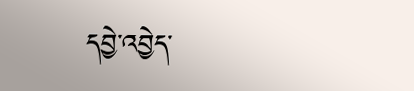དབྱེ་འབྱེད་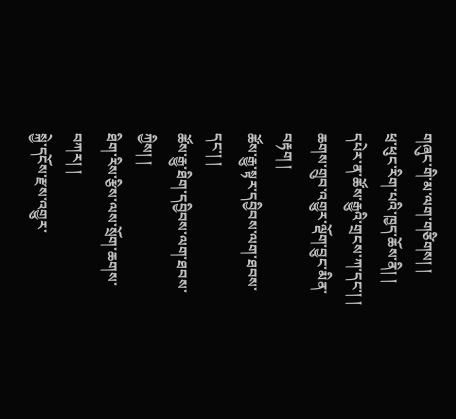གཞུང་གི་མ་ལག་གཙིགས། །
ཕྲ་ཕུང་རིག་པའི་ཁྱད་ཆོས་ནི། །
དཔེར་ན་ཚོས་རྒྱུའི་གྲངས་ཀ་དང་། །
ཆགས་གྲུབ་འགྱུར་ལྡོག་བྱུང་མིན་བརྟག །
ཚོས་རྒྱུ་སྟར་དབྱིབས་ལག་ཐབས་དང་། །
ཚོས་རྒྱུ་ཐིག་དབྱིབས་ལག་ཐབས་ཀྱིས། །
ཐིག་རིས་རྩིས་ལས་སྲོག་ཆགས་བཀར། །
སྐྱེ་དངོས་རྫས་འགྱུར་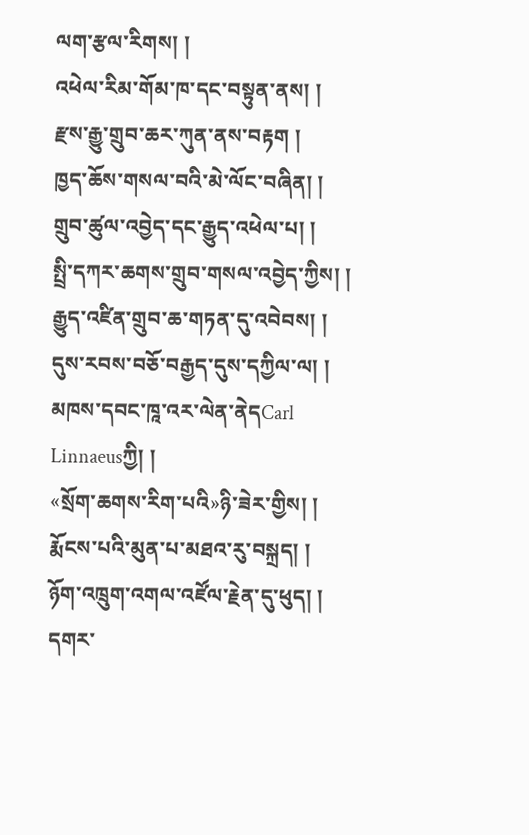ལག་རྩལ་རིགས། །
འཕེལ་རིམ་གོམ་ཁ་དང་བསྟུན་ནས། །
རྫས་རྒྱུ་གྲུབ་ཆར་ཀུན་ནས་བརྟག །
ཁྱད་ཆོས་གསལ་བའི་མེ་ལོང་བཞིན། །
གྲུབ་ཚུལ་འབྱེད་དང་རྒྱུད་འཕེལ་པ། །
སྤྲི་དཀར་ཆགས་གྲུབ་གསལ་འབྱེད་ཀྱིས། །
རྒྱུད་འཛིན་གྲུབ་ཆ་གཏན་དུ་འབེབས། །
དུས་རབས་བཅོ་བརྒྱད་དུས་དཀྱིལ་ལ། །
མཁས་དབང་ཁཱ་འར་ལེན་ནེདCarl Linnaeusཀྱི། །
«སྲོག་ཆགས་རིག་པའི»ཉི་ཟེར་གྱིས། །
རྨོངས་པའི་མུན་པ་མཐའ་རུ་བསྐྲད། །
ཉོག་འཁྲུག་འགལ་འཛོལ་རྗེན་དུ་ཕུད། །
དགར་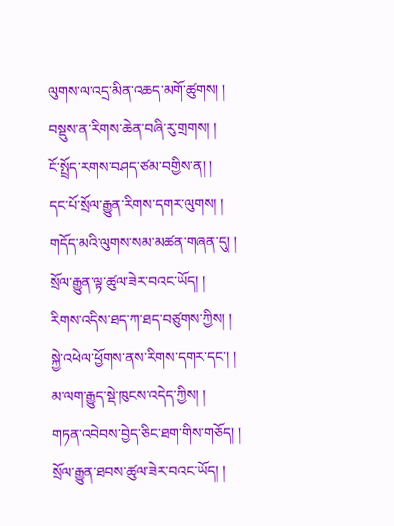ལུགས་ལ་འདྲ་མིན་འཆད་མགོ་ཚུགས། །
བསྡུས་ན་རིགས་ཆེན་བཞི་རུ་གྲགས། །
ངོ་སྤྲོད་རགས་བཤད་ཙམ་བགྱིས་ན། །
དང་པོ་སྲོལ་རྒྱུན་རིགས་དགར་ལུགས། །
གདོད་མའི་ལུགས་སམ་མཚན་གཞན་དུ། །
སྲོལ་རྒྱུན་ལྟ་ཚུལ་ཟེར་བའང་ཡོད། །
རིགས་འདིས་ཐད་ཀ་ཐད་བཙུགས་ཀྱིས། །
སྐྱེ་འཕེལ་ཕྱོགས་ནས་རིགས་དགར་དང་། །
མ་ལག་རྒྱུད་སྡེ་ཁུངས་འདེད་ཀྱིས། །
གཏན་འབེབས་བྱེད་ཅིང་ཐག་གིས་གཅོད། །
སྲོལ་རྒྱུན་ཐབས་ཚུལ་ཟེར་བའང་ཡོད། །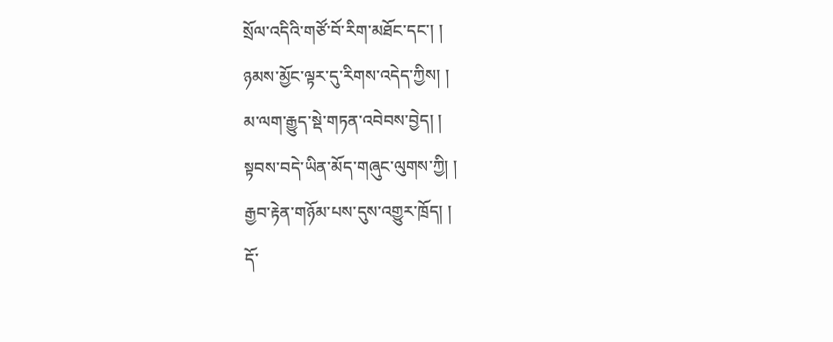སྲོལ་འདིའི་གཙོ་བོ་རིག་མཐོང་དང་། །
ཉམས་མྱོང་ལྟར་དུ་རིགས་འདེད་ཀྱིས། །
མ་ལག་རྒྱུད་སྡེ་གཏན་འབེབས་བྱེད། །
སྟབས་བདེ་ཡིན་མོད་གཞུང་ལུགས་ཀྱི། །
རྒྱབ་རྟེན་གཉོམ་པས་དུས་འགྱུར་ཁྲོད། །
དོ་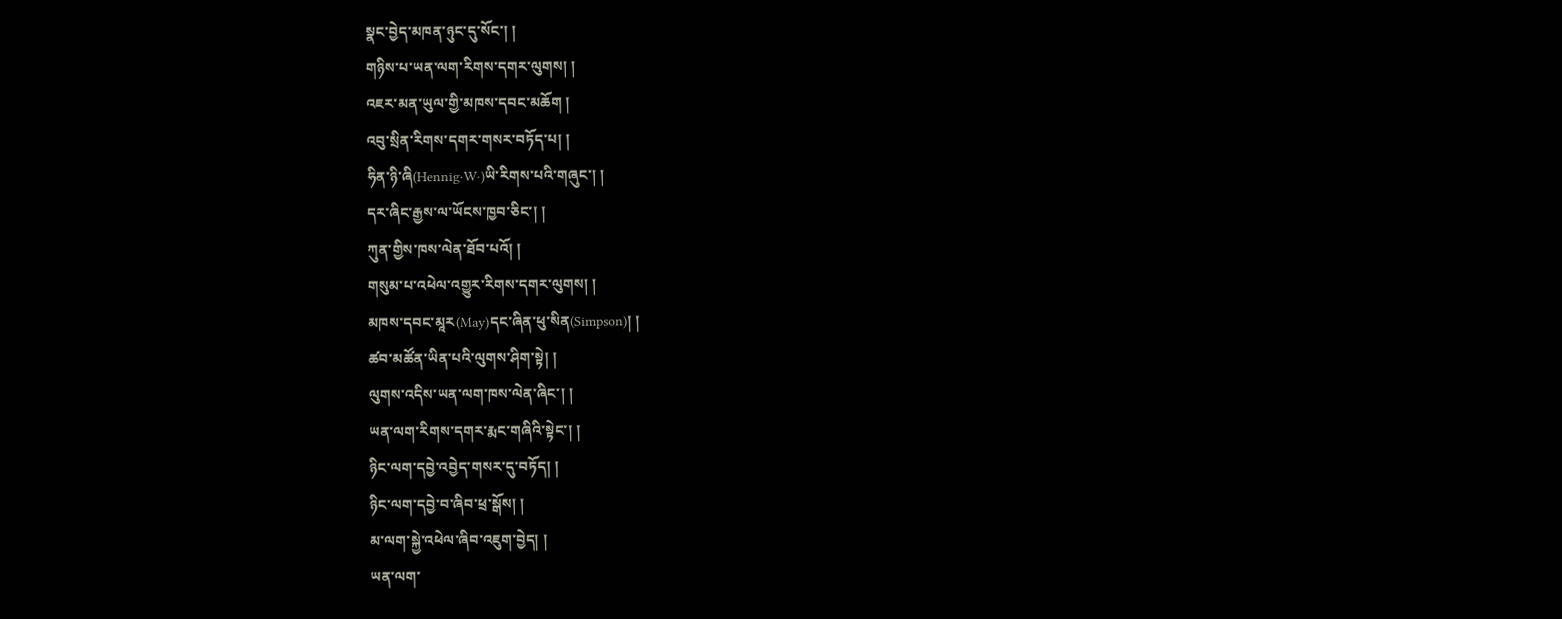སྣང་བྱེད་མཁན་ཉུང་དུ་སོང་། །
གཉིས་པ་ཡན་ལག་རིགས་དགར་ལུགས། །
འཇར་མན་ཡུལ་གྱི་མཁས་དབང་མཆོག །
འབུ་སྲིན་རིགས་དགར་གསར་བཏོད་པ། །
ཧིན་ཉི་ཞི(Hennig·W·)ཡི་རིགས་པའི་གཞུང་། །
དར་ཞིང་རྒྱས་ལ་ཡོངས་ཁྱབ་ཅིང་། །
ཀུན་གྱིས་ཁས་ལེན་ཐོབ་པའོ། །
གསུམ་པ་འཕེལ་འགྱུར་རིགས་དགར་ལུགས། །
མཁས་དབང་མཱར(May)དང་ཞིན་ཕུ་སིན(Simpson)། །
ཚབ་མཚོན་ཡིན་པའི་ལུགས་ཤིག་སྟེ། །
ལུགས་འདིས་ཡན་ལག་ཁས་ལེན་ཞིང་། །
ཡན་ལག་རིགས་དགར་རྨང་གཞིའི་སྟེང་། །
ཉིང་ལག་དབྱེ་འབྱེད་གསར་དུ་བཏོད། །
ཉིང་ལག་དབྱེ་བ་ཞིབ་ཕྲ་སྒོས། །
མ་ལག་སྐྱེ་འཕེལ་ཞིབ་འཇུག་བྱེད། །
ཡན་ལག་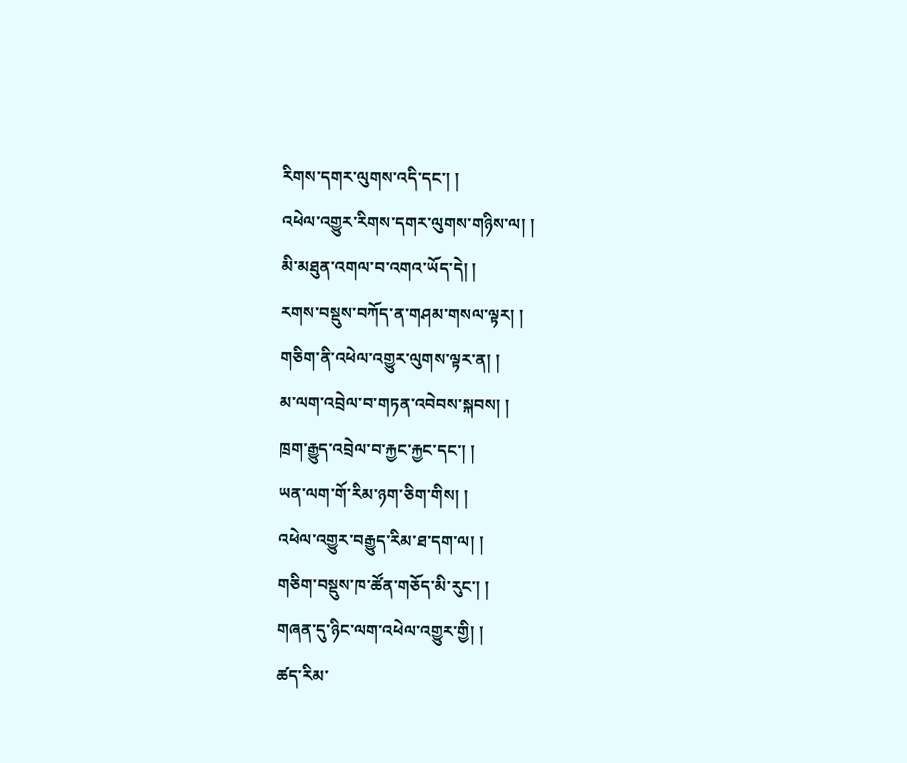རིགས་དགར་ལུགས་འདི་དང་། །
འཕེལ་འགྱུར་རིགས་དགར་ལུགས་གཉིས་ལ། །
མི་མཐུན་འགལ་བ་འགའ་ཡོད་དེ། །
རགས་བསྡུས་བཀོད་ན་གཤམ་གསལ་ལྟར། །
གཅིག་ནི་འཕེལ་འགྱུར་ལུགས་ལྟར་ན། །
མ་ལག་འབྲེལ་བ་གཏན་འབེབས་སྐབས། །
ཁྲག་རྒྱུད་འབྲེལ་བ་རྐྱང་རྐྱང་དང་། །
ཡན་ལག་གོ་རིམ་ཉག་ཅིག་གིས། །
འཕེལ་འགྱུར་བརྒྱུད་རིམ་ཐ་དག་ལ། །
གཅིག་བསྡུས་ཁ་ཚོན་གཅོད་མི་རུང་། །
གཞན་དུ་ཉིང་ལག་འཕེལ་འགྱུར་གྱི། །
ཚད་རིམ་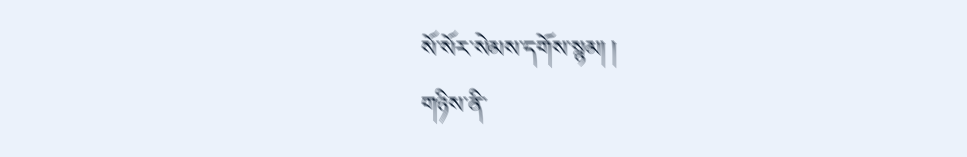སོ་སོར་སེམས་དགོས་སྙམ། །
གཉིས་ནི་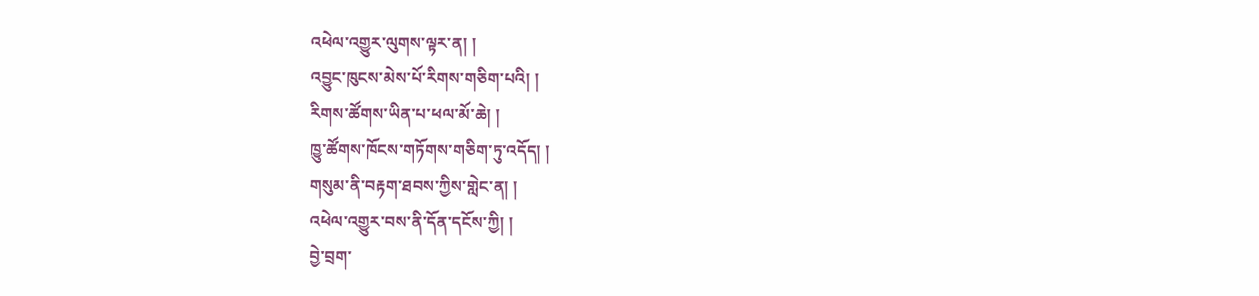འཕེལ་འགྱུར་ལུགས་ལྟར་ན། །
འབྱུང་ཁུངས་མེས་པོ་རིགས་གཅིག་པའི། །
རིགས་ཚོགས་ཡིན་པ་ཕལ་མོ་ཆེ། །
ཁྱུ་ཚོགས་ཁོངས་གཏོགས་གཅིག་ཏུ་འདོད། །
གསུམ་ནི་བརྟག་ཐབས་ཀྱིས་གླེང་ན། །
འཕེལ་འགྱུར་བས་ནི་དོན་དངོས་ཀྱི། །
བྱེ་བྲག་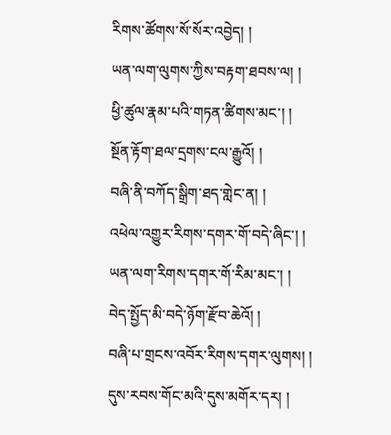རིགས་ཚོགས་སོ་སོར་འབྱེད། །
ཡན་ལག་ལུགས་ཀྱིས་བརྟག་ཐབས་ལ། །
ཕྱི་ཚུལ་རྣམ་པའི་གཏན་ཚིགས་མང་། །
སྔོན་རྟོག་ཐལ་དྲགས་ངལ་རྒྱུའོ། །
བཞི་ནི་བཀོད་སྒྲིག་ཐད་གླེང་ན། །
འཕེལ་འགྱུར་རིགས་དགར་གོ་བདེ་ཞིང་། །
ཡན་ལག་རིགས་དགར་གོ་རིམ་མང་། །
བེད་སྤྱོད་མི་བདེ་ཉོག་རྫོབ་ཆེའོ། །
བཞི་པ་གྲངས་འབོར་རིགས་དགར་ལུགས། །
དུས་རབས་གོང་མའི་དུས་མགོར་དར། །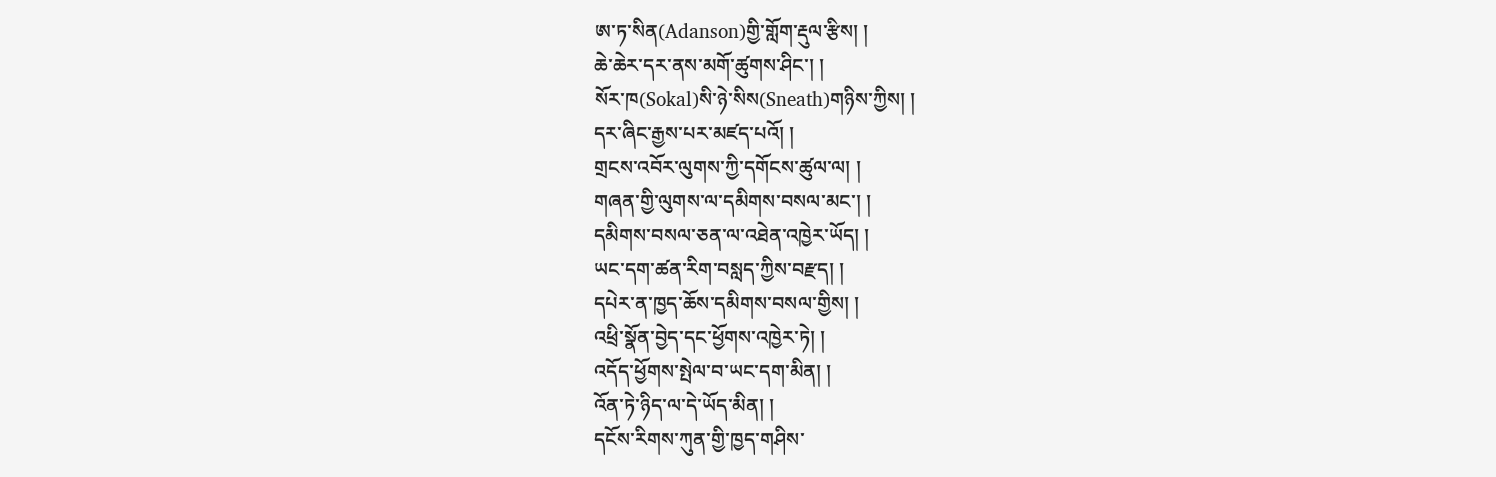ཨ་ཏ་སིན(Adanson)གྱི་གློག་རྡུལ་རྩིས། །
ཆེ་ཆེར་དར་ནས་མགོ་ཚུགས་ཤིང་། །
སོར་ཁ(Sokal)སི་ཉེ་སིས(Sneath)གཉིས་ཀྱིས། །
དར་ཞིང་རྒྱས་པར་མཛད་པའོ། །
གྲངས་འབོར་ལུགས་ཀྱི་དགོངས་ཚུལ་ལ། །
གཞན་གྱི་ལུགས་ལ་དམིགས་བསལ་མང་། །
དམིགས་བསལ་ཅན་ལ་འཐེན་འཁྱེར་ཡོད། །
ཡང་དག་ཚན་རིག་བསླད་ཀྱིས་བརྫད། །
དཔེར་ན་ཁྱད་ཆོས་དམིགས་བསལ་གྱིས། །
འཕྲི་སྣོན་བྱེད་དང་ཕྱོགས་འཁྱེར་ཏེ། །
འདོད་ཕྱོགས་སྤེལ་བ་ཡང་དག་མིན། །
འོན་ཏེ་ཉིད་ལ་དེ་ཡོད་མིན། །
དངོས་རིགས་ཀུན་གྱི་ཁྱད་གཤིས་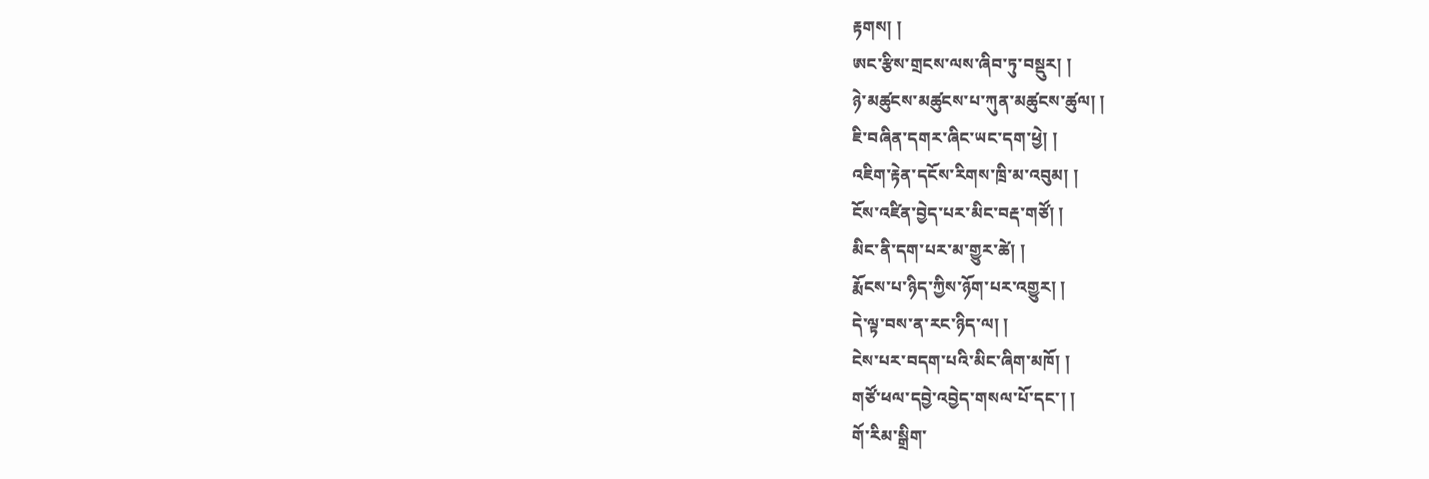རྟགས། །
ཨང་རྩིས་གྲངས་ལས་ཞིབ་ཏུ་བསྡུར། །
ཉེ་མཚུངས་མཚུངས་པ་ཀུན་མཚུངས་ཚུལ། །
ཇི་བཞིན་དགར་ཞིང་ཡང་དག་ཕྱེ། །
འཇིག་རྟེན་དངོས་རིགས་ཁྲི་མ་འབུམ། །
ངོས་འཛིན་བྱེད་པར་མིང་བརྡ་གཙོ། །
མིང་ནི་དག་པར་མ་གྱུར་ཚེ། །
རྨོངས་པ་ཉིད་ཀྱིས་ཉོག་པར་འགྱུར། །
དེ་ལྟ་བས་ན་རང་ཉིད་ལ། །
ངེས་པར་བདག་པའི་མིང་ཞིག་མཁོ། །
གཙོ་ཕལ་དབྱེ་འབྱེད་གསལ་པོ་དང་། །
གོ་རིམ་སྒྲིག་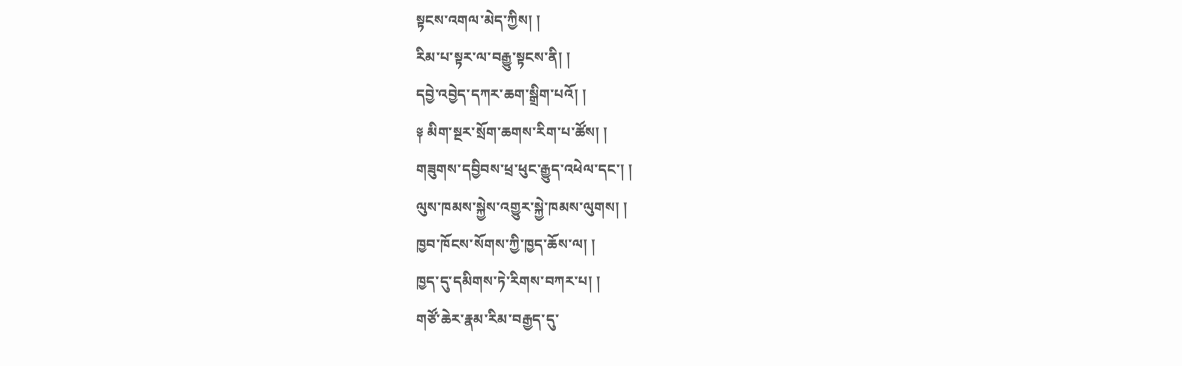སྟངས་འགལ་མེད་ཀྱིས། །
རིམ་པ་སྟར་ལ་བརྒྱུ་སྟངས་ནི། །
དབྱེ་འབྱེད་དཀར་ཆག་སྒྲིག་པའོ། །
༈ མིག་སྔར་སྲོག་ཆགས་རིག་པ་ཚོས། །
གཟུགས་དབྱིབས་ཕྲ་ཕུང་རྒྱུད་འཕེལ་དང་། །
ལུས་ཁམས་སྐྱེས་འགྱུར་སྐྱེ་ཁམས་ལུགས། །
ཁྱབ་ཁོངས་སོགས་ཀྱི་ཁྱད་ཆོས་ལ། །
ཁྱད་དུ་དམིགས་ཏེ་རིགས་བཀར་པ། །
གཙོ་ཆེར་རྣམ་རིམ་བརྒྱད་དུ་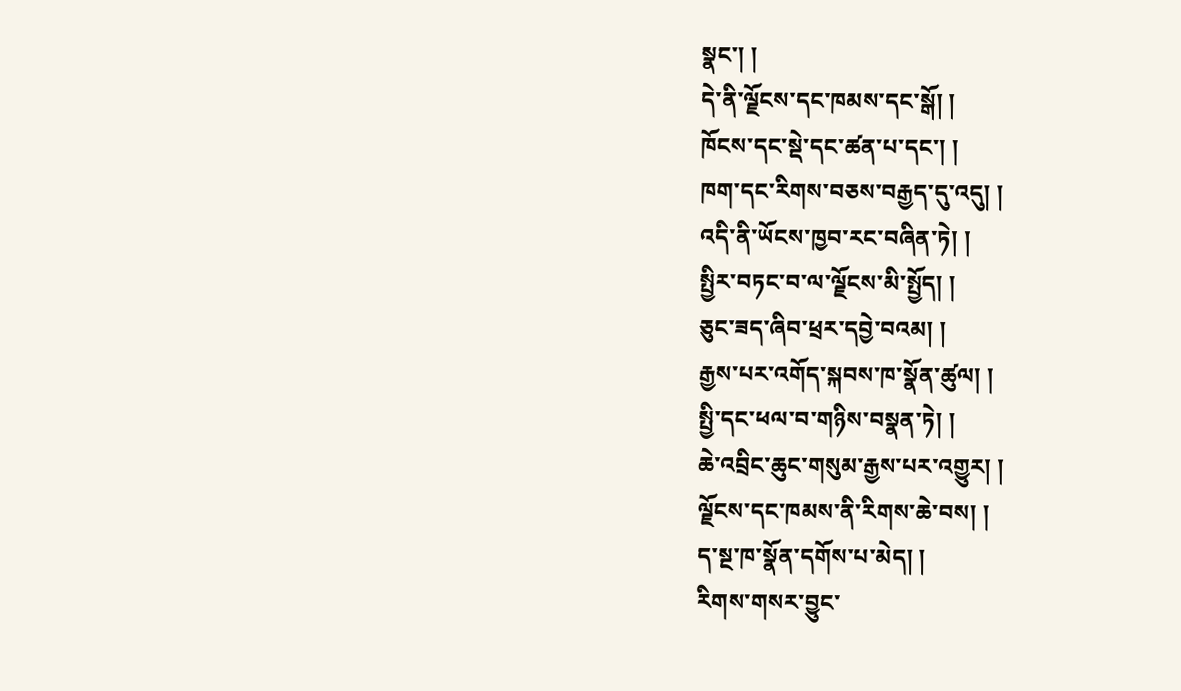སྣང་། །
དེ་ནི་ལྗོངས་དང་ཁམས་དང་སྒོ། །
ཁོངས་དང་སྡེ་དང་ཚན་པ་དང་། །
ཁག་དང་རིགས་བཅས་བརྒྱད་དུ་འདུ། །
འདི་ནི་ཡོངས་ཁྱབ་རང་བཞིན་ཏེ། །
སྤྱིར་བཏང་བ་ལ་ལྗོངས་མི་སྤྱོད། །
ཅུང་ཟད་ཞིབ་ཕྲར་དབྱེ་བའམ། །
རྒྱས་པར་འགོད་སྐབས་ཁ་སྣོན་ཚུལ། །
སྤྱི་དང་ཕལ་བ་གཉིས་བསྣན་ཏེ། །
ཆེ་འབྲིང་ཆུང་གསུམ་རྒྱས་པར་འགྱུར། །
ལྗོངས་དང་ཁམས་ནི་རིགས་ཆེ་བས། །
ད་སྔ་ཁ་སྣོན་དགོས་པ་མེད། །
རིགས་གསར་བྱུང་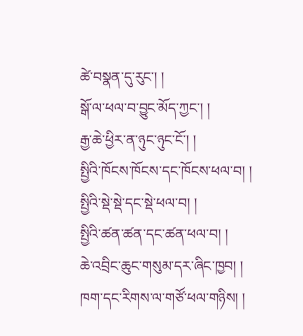ཚེ་བསྣན་དུ་རུང་། །
སྒོ་ལ་ཕལ་བ་བྱུང་མོད་ཀྱང་། །
རྒྱ་ཆེ་ཕྱིར་ན་ཉུང་ཉུང་ངོ་། །
སྤྱིའི་ཁོངས་ཁོངས་དང་ཁོངས་ཕལ་བ། །
སྤྱིའི་སྡེ་སྡེ་དང་སྡེ་ཕལ་བ། །
སྤྱིའི་ཚན་ཚན་དང་ཚན་ཕལ་བ། །
ཆེ་འབྲིང་ཆུང་གསུམ་དར་ཞིང་ཁྱབ། །
ཁག་དང་རིགས་ལ་གཙོ་ཕལ་གཉིས། །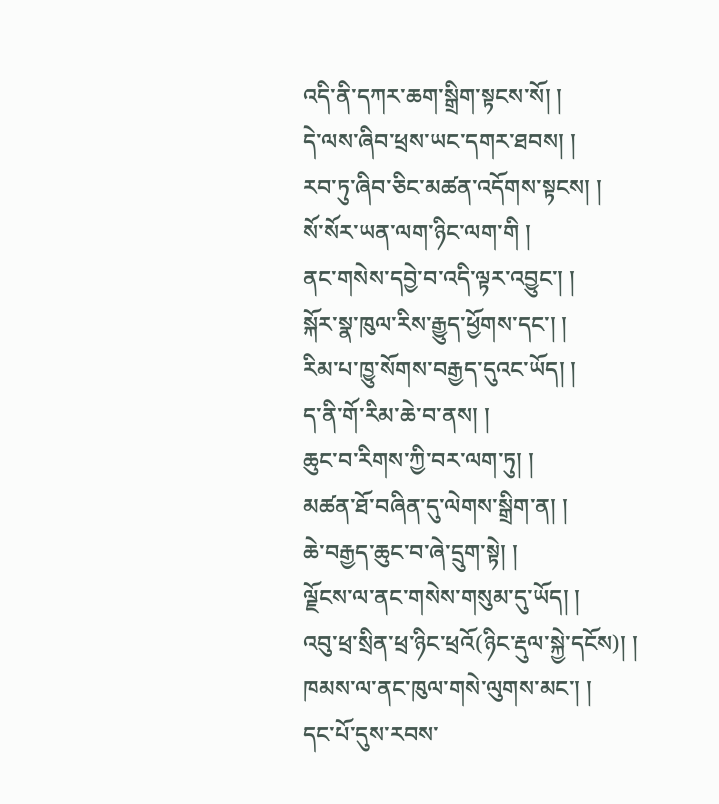འདི་ནི་དཀར་ཆག་སྒྲིག་སྟངས་སོ། །
དེ་ལས་ཞིབ་ཕྲས་ཡང་དགར་ཐབས། །
རབ་ཏུ་ཞིབ་ཅིང་མཚན་འདོགས་སྟངས། །
སོ་སོར་ཡན་ལག་ཉིང་ལག་གི །
ནང་གསེས་དབྱེ་བ་འདི་ལྟར་འབྱུང་། །
སྐོར་སྣ་ཁུལ་རིས་རྒྱུད་ཕྱོགས་དང་། །
རིམ་པ་ཁྱུ་སོགས་བརྒྱད་དུའང་ཡོད། །
ད་ནི་གོ་རིམ་ཆེ་བ་ནས། །
ཆུང་བ་རིགས་ཀྱི་བར་ལག་ཏུ། །
མཚན་ཐོ་བཞིན་དུ་ལེགས་སྒྲིག་ན། །
ཆེ་བརྒྱད་ཆུང་བ་ཞེ་དྲུག་སྟེ། །
ལྗོངས་ལ་ནང་གསེས་གསུམ་དུ་ཡོད། །
འབུ་ཕྲ་སྲིན་ཕྲ་ཉིང་ཕྲའོ(ཉིང་རྡུལ་སྐྱེ་དངོས)། །
ཁམས་ལ་ནང་ཁུལ་གསེ་ལུགས་མང་། །
དང་པོ་དུས་རབས་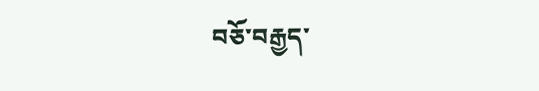བཅོ་བརྒྱད་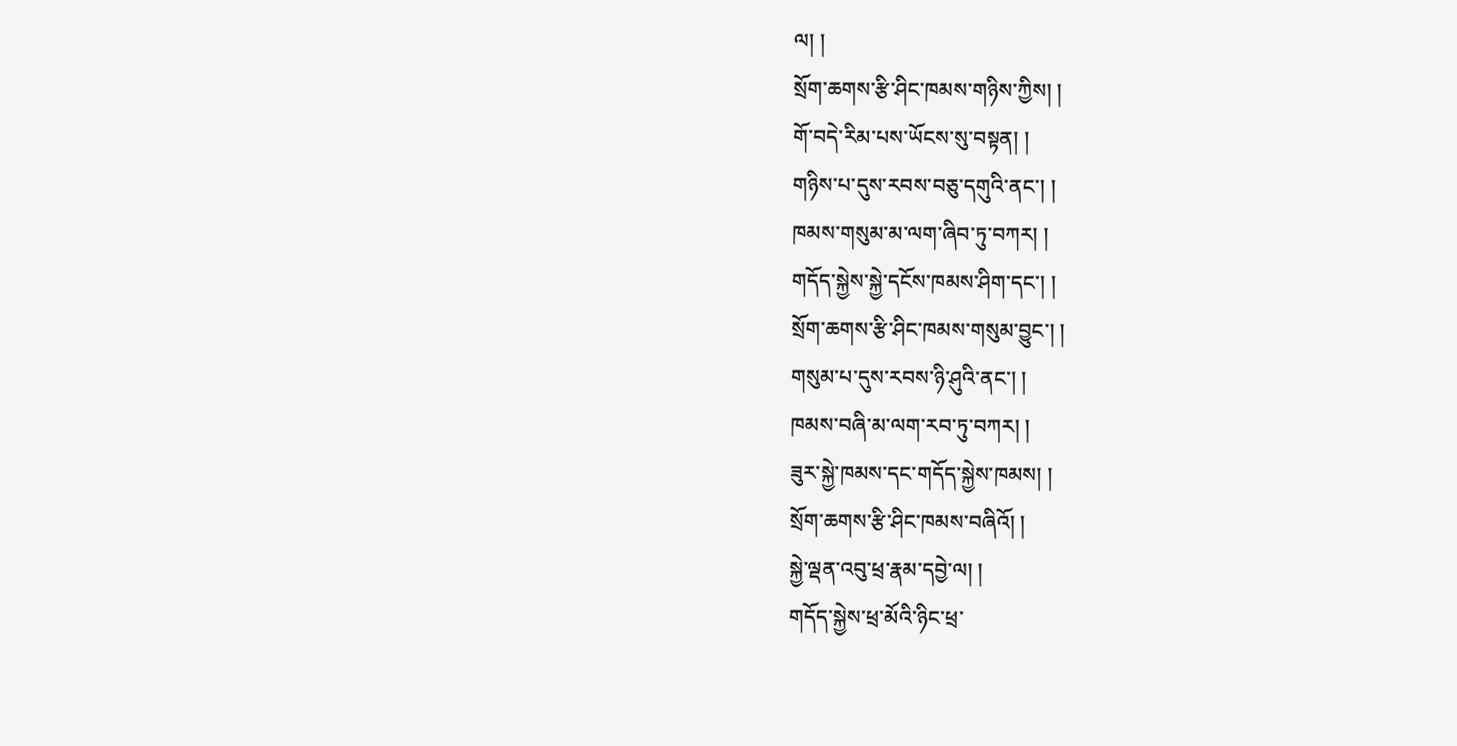ལ། །
སྲོག་ཆགས་རྩི་ཤིང་ཁམས་གཉིས་ཀྱིས། །
གོ་བདེ་རིམ་པས་ཡོངས་སུ་བསྟན། །
གཉིས་པ་དུས་རབས་བཅུ་དགུའི་ནང་། །
ཁམས་གསུམ་མ་ལག་ཞིབ་ཏུ་བཀར། །
གདོད་སྐྱེས་སྐྱེ་དངོས་ཁམས་ཤིག་དང་། །
སྲོག་ཆགས་རྩི་ཤིང་ཁམས་གསུམ་བྱུང་། །
གསུམ་པ་དུས་རབས་ཉི་ཤུའི་ནང་། །
ཁམས་བཞི་མ་ལག་རབ་ཏུ་བཀར། །
ཟུར་སྐྱེ་ཁམས་དང་གདོད་སྐྱེས་ཁམས། །
སྲོག་ཆགས་རྩི་ཤིང་ཁམས་བཞིའོ། །
སྐྱེ་ལྡན་འབུ་ཕྲ་རྣམ་དབྱེ་ལ། །
གདོད་སྐྱེས་ཕྲ་མོའི་ཉིང་ཕྲ་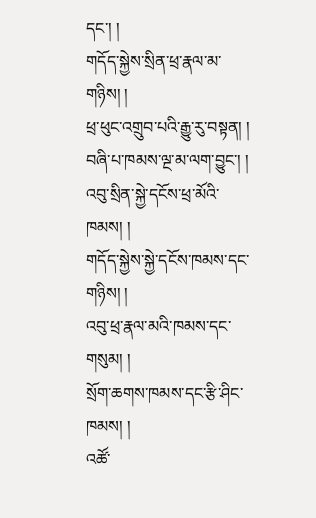དང་། །
གདོད་སྐྱེས་སྲིན་ཕྲ་རྣལ་མ་གཉིས། །
ཕྲ་ཕུང་འགྲུབ་པའི་རྒྱུ་རུ་བསྟན། །
བཞི་པ་ཁམས་ལྔ་མ་ལག་བྱུང་། །
འབུ་སྲིན་སྐྱེ་དངོས་ཕྲ་མོའི་ཁམས། །
གདོད་སྐྱེས་སྐྱེ་དངོས་ཁམས་དང་གཉིས། །
འབུ་ཕྲ་རྣལ་མའི་ཁམས་དང་གསུམ། །
སྲོག་ཆགས་ཁམས་དང་རྩི་ཤིང་ཁམས། །
འཚོ་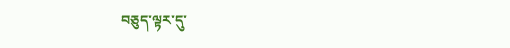བཅུད་ལྟར་དུ་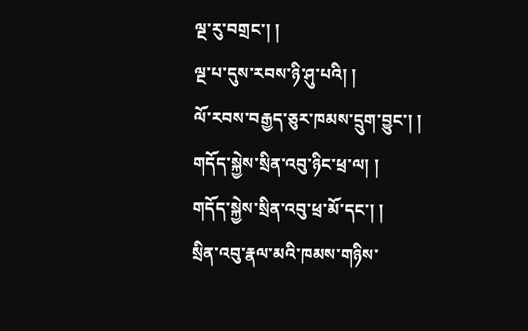ལྔ་རུ་བགྲང་། །
ལྔ་པ་དུས་རབས་ཉི་ཤུ་པའི། །
ལོ་རབས་བརྒྱད་ཅུར་ཁམས་དྲུག་བྱུང་། །
གདོད་སྐྱེས་སྲིན་འབུ་ཉིང་ཕྲ་ལ། །
གདོད་སྐྱེས་སྲིན་འབུ་ཕྲ་མོ་དང་། །
སྲིན་འབུ་རྣལ་མའི་ཁམས་གཉིས་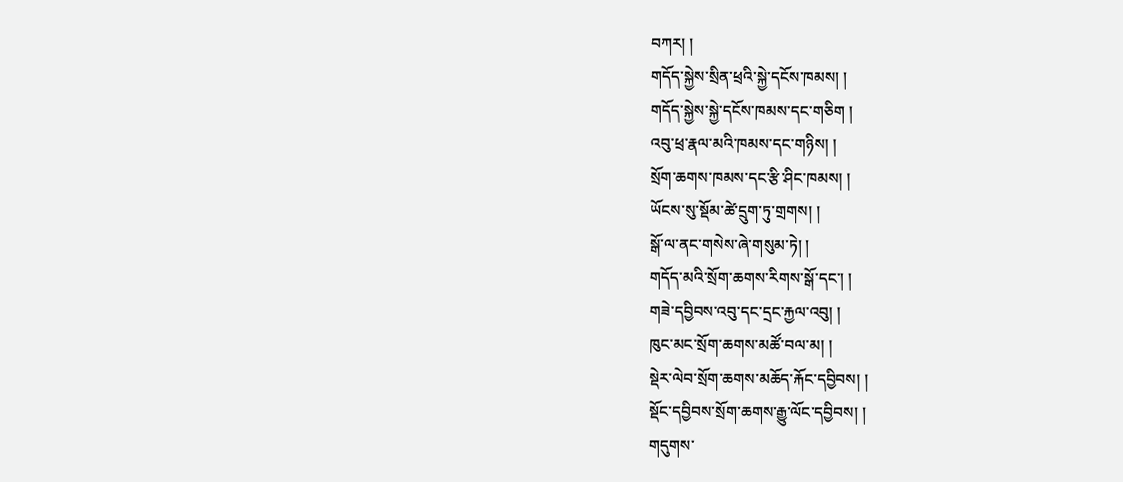བཀར། །
གདོད་སྐྱེས་སྲིན་ཕྲའི་སྐྱེ་དངོས་ཁམས། །
གདོད་སྐྱེས་སྐྱེ་དངོས་ཁམས་དང་གཅིག །
འབུ་ཕྲ་རྣལ་མའི་ཁམས་དང་གཉིས། །
སྲོག་ཆགས་ཁམས་དང་རྩི་ཤིང་ཁམས། །
ཡོངས་སུ་སྡོམ་ཚེ་དྲུག་ཏུ་གྲགས། །
སྒོ་ལ་ནང་གསེས་ཞེ་གསུམ་ཏེ། །
གདོད་མའི་སྲོག་ཆགས་རིགས་སྒོ་དང་། །
གཟེ་དབྱིབས་འབུ་དང་དྲང་རྐྱལ་འབུ། །
ཁུང་མང་སྲོག་ཆགས་མཚོ་བལ་མ། །
སྡེར་ལེབ་སྲོག་ཆགས་མཆོད་རྐོང་དབྱིབས། །
སྡོང་དབྱིབས་སྲོག་ཆགས་རྒྱུ་ལོང་དབྱིབས། །
གདུགས་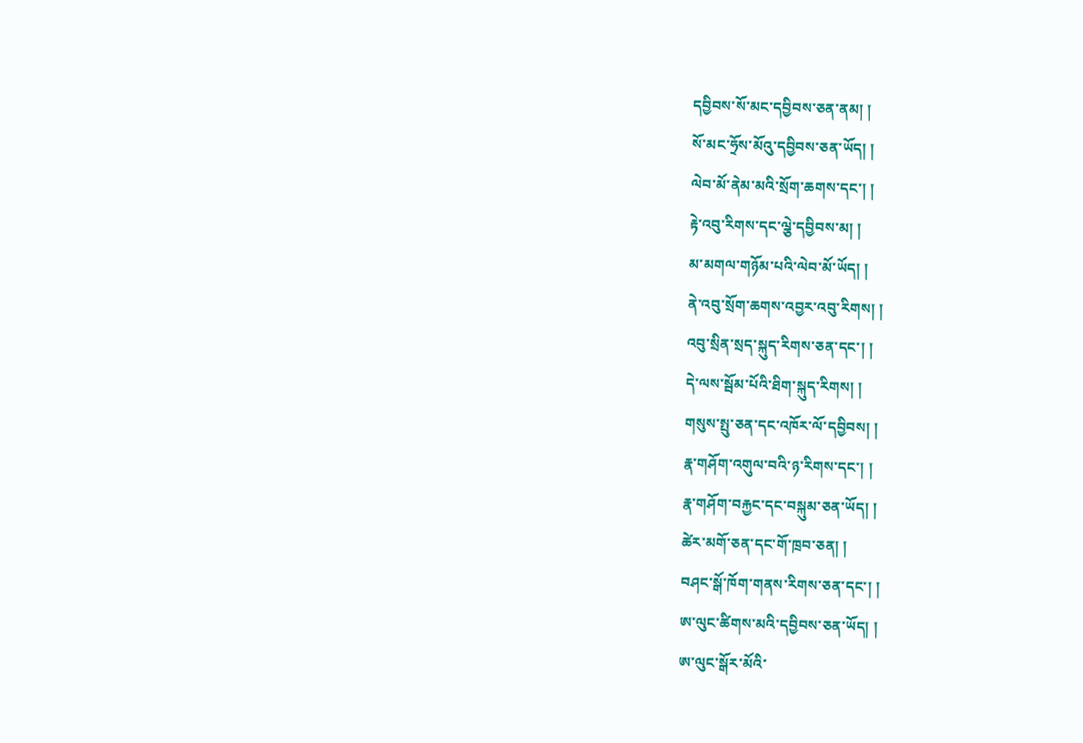དབྱིབས་སོ་མང་དབྱིབས་ཅན་ནམ། །
སོ་མང་ཧྲོས་མོའུ་དབྱིབས་ཅན་ཡོད། །
ལེབ་མོ་ནེམ་མའི་སྲོག་ཆགས་དང་། །
རྟེ་འབུ་རིགས་དང་ལྕེ་དབྱིབས་མ། །
མ་མགལ་གཉོམ་པའི་ལེབ་མོ་ཡོད། །
ནེ་འབུ་སྲོག་ཆགས་འབྱར་འབུ་རིགས། །
འབུ་སྲིན་སྲད་སྐུད་རིགས་ཅན་དང་། །
དེ་ལས་སྦོམ་པོའི་ཐིག་སྐུད་རིགས། །
གསུས་སྤུ་ཅན་དང་འཁོར་ལོ་དབྱིབས། །
རྣ་གཤོག་འགུལ་བའི་ཉ་རིགས་དང་། །
རྣ་གཤོག་བརྐྱང་དང་བསྐུམ་ཅན་ཡོད། །
ཚེར་མགོ་ཅན་དང་གོ་ཁྲབ་ཅན། །
བཤང་སྒོ་ཁོག་གནས་རིགས་ཅན་དང་། །
ཨ་ལུང་ཚིགས་མའི་དབྱིབས་ཅན་ཡོད། །
ཨ་ལུང་སྒོར་མོའི་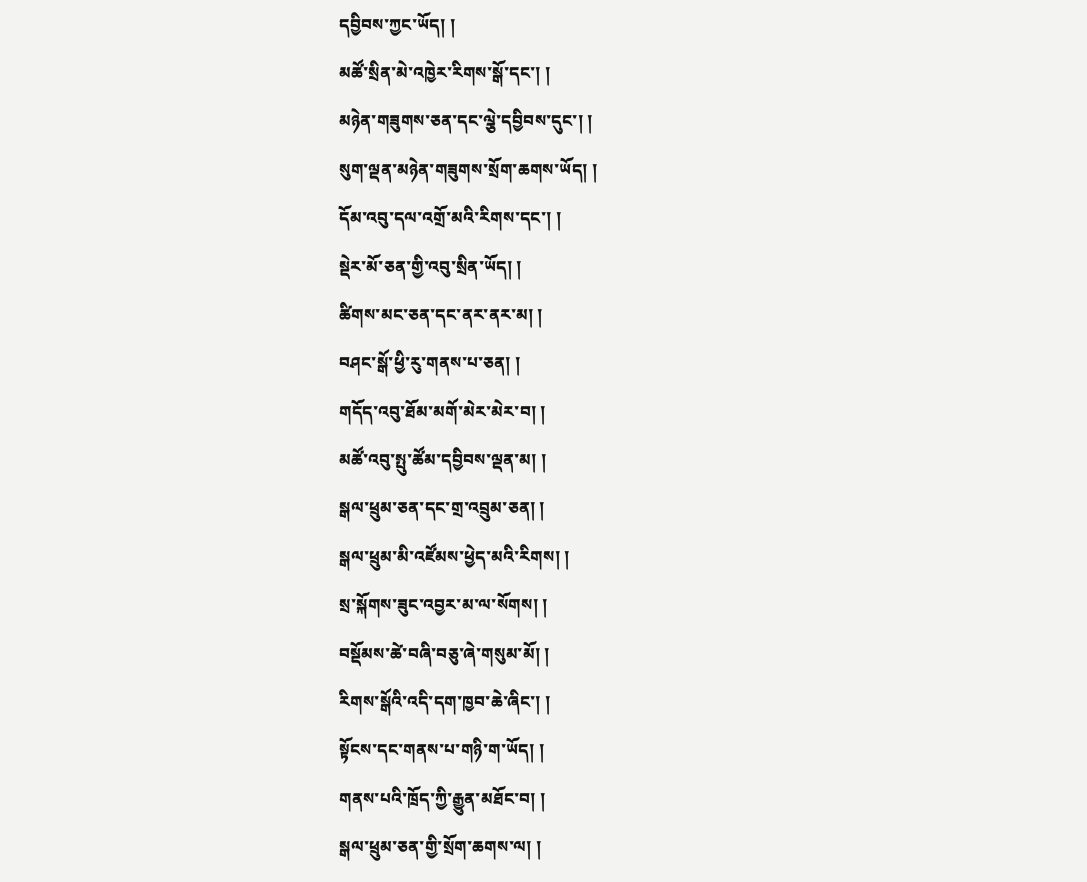དབྱིབས་ཀྱང་ཡོད། །
མཚོ་སྲིན་མེ་འཁྱེར་རིགས་སྒོ་དང་། །
མཉེན་གཟུགས་ཅན་དང་ལྕེ་དབྱིབས་དུང་། །
སུག་ལྡན་མཉེན་གཟུགས་སྲོག་ཆགས་ཡོད། །
དོམ་འབུ་དལ་འགྲོ་མའི་རིགས་དང་། །
སྡེར་མོ་ཅན་གྱི་འབུ་སྲིན་ཡོད། །
ཚིགས་མང་ཅན་དང་ནར་ནར་མ། །
བཤང་སྒོ་ཕྱི་རུ་གནས་པ་ཅན། །
གདོད་འབུ་ཐོམ་མགོ་མེར་མེར་བ། །
མཚོ་འབུ་སྤུ་ཚོམ་དབྱིབས་ལྡན་མ། །
སྒལ་ཕྲུམ་ཅན་དང་གྲ་འབྲུམ་ཅན། །
སྒལ་ཕྲུམ་མི་འཛོམས་ཕྱེད་མའི་རིགས། །
སྲ་སྐོགས་ཟུང་འབྱར་མ་ལ་སོགས། །
བསྡོམས་ཚེ་བཞི་བཅུ་ཞེ་གསུམ་མོ། །
རིགས་སྒོའི་འདི་དག་ཁྱབ་ཆེ་ཞིང་། །
སྟོངས་དང་གནས་པ་གཉི་ག་ཡོད། །
གནས་པའི་ཁྲོད་ཀྱི་རྒྱུན་མཐོང་བ། །
སྒལ་ཕྲུམ་ཅན་གྱི་སྲོག་ཆགས་ལ། །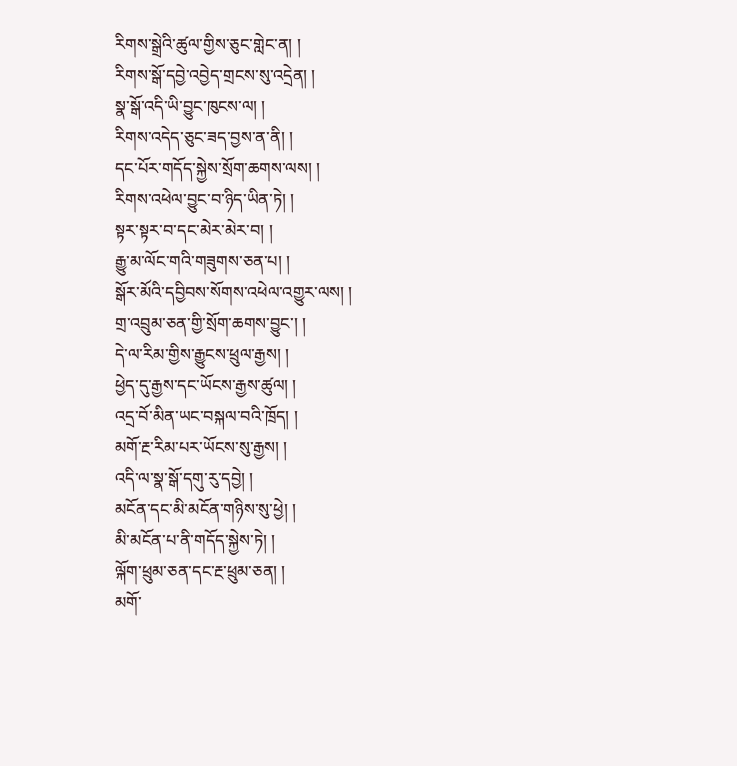རིགས་སྒྲེའི་ཚུལ་གྱིས་ཅུང་གླེང་ན། །
རིགས་སྒོ་དབྱེ་འབྱེད་གྲངས་སུ་འདྲེན། །
སྣ་སྒོ་འདི་ཡི་བྱུང་ཁུངས་ལ། །
རིགས་འདེད་ཅུང་ཟད་བྱས་ན་ནི། །
དང་པོར་གདོད་སྐྱེས་སྲོག་ཆགས་ལས། །
རིགས་འཕེལ་བྱུང་བ་ཉིད་ཡིན་ཏེ། །
སྟར་སྟར་བ་དང་མེར་མེར་བ། །
རྒྱུ་མ་ལོང་གའི་གཟུགས་ཅན་པ། །
སྒོར་མོའི་དབྱིབས་སོགས་འཕེལ་འགྱུར་ལས། །
གྲ་འབྲུམ་ཅན་གྱི་སྲོག་ཆགས་བྱུང་། །
དེ་ལ་རིམ་གྱིས་རྒྱུངས་ཕྲུལ་རྒྱས། །
ཕྱེད་དུ་རྒྱས་དང་ཡོངས་རྒྱས་ཚུལ། །
འདྲ་བོ་མིན་ཡང་བསྐལ་བའི་ཁྲོད། །
མགོ་རྔ་རིམ་པར་ཡོངས་སུ་རྒྱས། །
འདི་ལ་སྣ་སྒོ་དགུ་རུ་དབྱེ། །
མངོན་དང་མི་མངོན་གཉིས་སུ་ཕྱེ། །
མི་མངོན་པ་ནི་གདོད་སྐྱེས་ཏེ། །
ལྐོག་ཕྲུམ་ཅན་དང་རྔ་ཕྲུམ་ཅན། །
མགོ་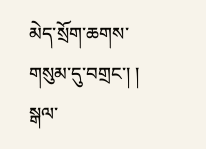མེད་སྲོག་ཆགས་གསུམ་དུ་བགྲང་། །
སྒལ་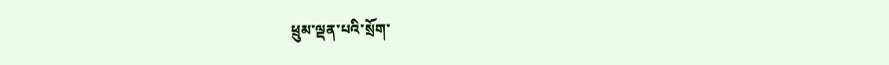ཕྲུམ་ལྡན་པའི་སྲོག་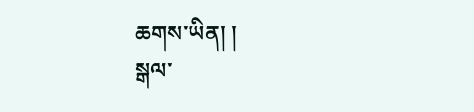ཆགས་ཡིན། །
སྒལ་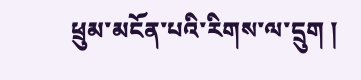ཕྲུམ་མངོན་པའི་རིགས་ལ་དྲུག །